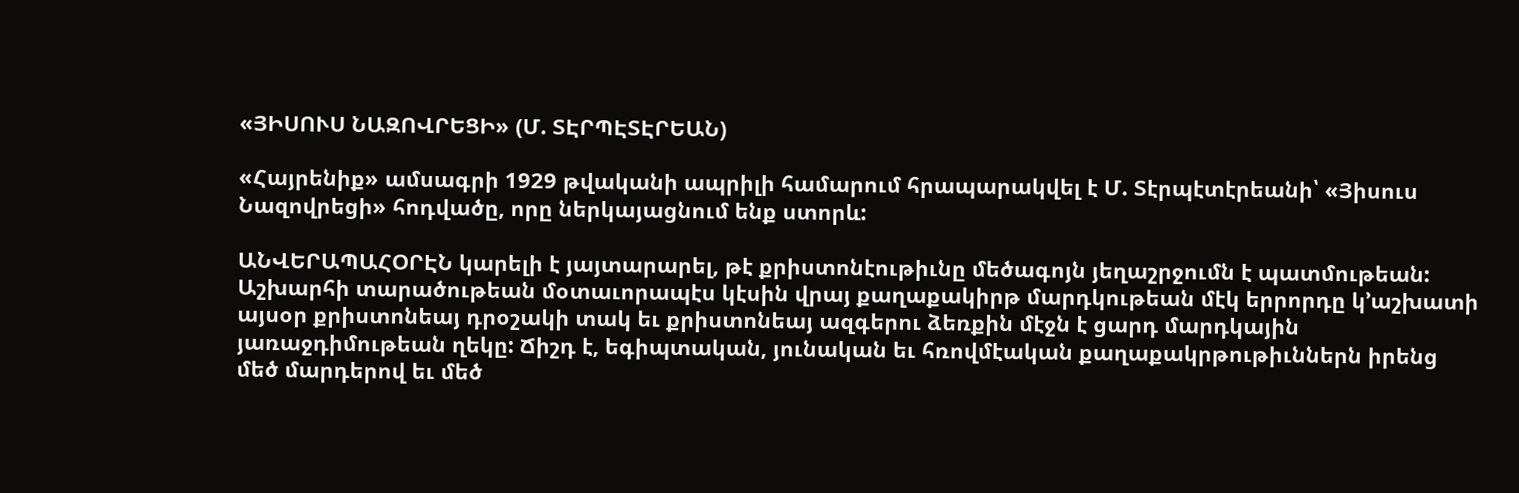«ՅԻՍՈՒՍ ՆԱԶՈՎՐԵՑԻ» (Մ. ՏԷՐՊԷՏԷՐԵԱՆ)

«Հայրենիք» ամսագրի 1929 թվականի ապրիլի համարում հրապարակվել է Մ. Տէրպէտէրեանի՝ «Յիսուս Նազովրեցի» հոդվածը, որը ներկայացնում ենք ստորև:

ԱՆՎԵՐԱՊԱՀՕՐԷՆ կարելի է յայտարարել, թէ քրիստոնէութիւնը մեծագոյն յեղաշրջումն է պատմութեան: Աշխարհի տարածութեան մօտաւորապէս կէսին վրայ քաղաքակիրթ մարդկութեան մէկ երրորդը կ’աշխատի
այսօր քրիստոնեայ դրօշակի տակ եւ քրիստոնեայ ազգերու ձեռքին մէջն է ցարդ մարդկային յառաջդիմութեան ղեկը: Ճիշդ է, եգիպտական, յունական եւ հռովմէական քաղաքակրթութիւններն իրենց մեծ մարդերով եւ մեծ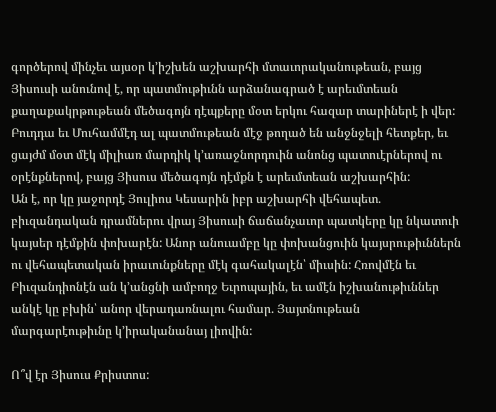գործերով մինչեւ այսօր կ’իշխեն աշխարհի մտաւորականութեան, բայց Յիսուսի անունով է, որ պատմութիւնն արձանագրած է արեւմտեան քաղաքակրթութեան մեծագոյն դէպքերը մօտ երկու հազար տարիներէ ի վեր:
Բուդդա եւ Մուհամմէդ ալ պատմութեան մէջ թողած են անջնջելի հետքեր, եւ ցայժմ մօտ մէկ միլիառ մարդիկ կ’առաջնորդուին անոնց պատուէրներով ու օրէնքներով, բայց Յիսուս մեծագոյն դէմքն է արեւմտեան աշխարհին:
Ան է, որ կը յաջորդէ Յուլիոս Կեսարին իբր աշխարհի վեհապետ. բիւզանդական դրամներու վրայ Յիսուսի ճաճանչաւոր պատկերը կը նկատուի կայսեր դէմքին փոխարէն: Անոր անուամբը կը փոխանցուին կայսրութիւններն ու վեհապետական իրաւունքները մէկ գահակալէն՝ միւսին: Հռովմէն եւ Բիւզանդիոնէն ան կ’անցնի ամբողջ Եւրոպային, եւ ամէն իշխանութիւններ անկէ կը բխին՝ անոր վերադառնալու համար. Յայտնութեան մարգարէութիւնը կ’իրականանայ լիովին:

Ո՞վ էր Յիսուս Քրիստոս: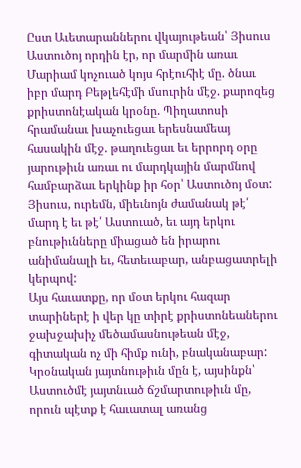Ըստ Աւետարաններու վկայութեան՝ Յիսուս Աստուծոյ որդին էր, որ մարմին առաւ Մարիամ կոչուած կոյս հրէուհիէ մը. ծնաւ իբր մարդ Բեթլեհէմի մսուրին մէջ. քարոզեց քրիստոնէական կրօնը. Պիղատոսի հրամանաւ խաչուեցաւ երեսնամեայ հասակին մէջ. թաղուեցաւ եւ երրորդ օրը յարութիւն առաւ ու մարդկային մարմնով համբարձաւ երկինք իր հօր՝ Աստուծոյ մօտ:
Յիսուս, ուրեմն, միեւնոյն ժամանակ թէ՛ մարդ է եւ թէ՛ Աստուած, եւ այդ երկու բնութիւնները միացած են իրարու անիմանալի եւ, հետեւաբար, անբացատրելի կերպով:
Այս հաւատքը, որ մօտ երկու հազար տարիներէ ի վեր կը տիրէ քրիստոնեաներու ջախջախիչ մեծամասնութեան մէջ, գիտական ոչ մի հիմք ունի, բնականաբար: Կրօնական յայտնութիւն մըն է, այսինքն՝ Աստուծմէ յայտնւած ճշմարտութիւն մը, որուն պէտք է հաւատալ առանց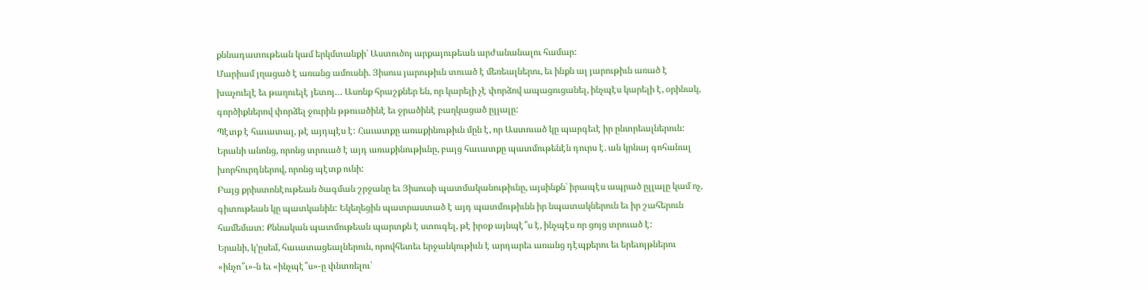քննադատութեան կամ երկմտանքի՝ Աստուծոյ արքայութեան արժանանալու համար:
Մարիամ յղացած է առանց ամուսնի. Յիսուս յարութիւն տուած է մեռեալներու, եւ ինքն ալ յարութիւն առած է խաչուելէ եւ թաղուելէ յետոյ… Ասոնք հրաշքներ են, որ կարելի չէ փորձով ապացուցանել, ինչպէս կարելի է, օրինակ, գործիքներով փորձել ջուրին թթուածինէ եւ ջրածինէ բաղկացած ըլլալը:
Պէտք է հաւատալ, թէ այդպէս է: Հաւատքը առաքինութիւն մըն է, որ Աստուած կը պարգեւէ իր ընտրեալներուն: Երանի անոնց, որոնց տրուած է այդ առաքինութիւնը, բայց հաւատքը պատմութենէն դուրս է. ան կրնայ գոհանալ խորհուրդներով, որոնց պէտք ունի:
Բայց քրիստոնէութեան ծագման շրջանը եւ Յիսուսի պատմականութիւնը, այսինքն՝ իրապէս ապրած ըլլալը կամ ոչ, գիտութեան կը պատկանին: Եկեղեցին պատրաստած է այդ պատմութիւնն իր նպատակներուն եւ իր շահերուն համեմատ: Քննական պատմութեան պարտքն է ստուգել, թէ իրօք այնպէ՞ս է, ինչպէս որ ցոյց տրուած է:
Երանի, կ’ըսեմ, հաւատացեալներուն, որովհետեւ երջանկութիւն է արդարեւ առանց դէպքերու եւ երեւոյթներու «ինչո՞ւ»-ն եւ «ինչպէ՞ս»-ը փնտռելու՝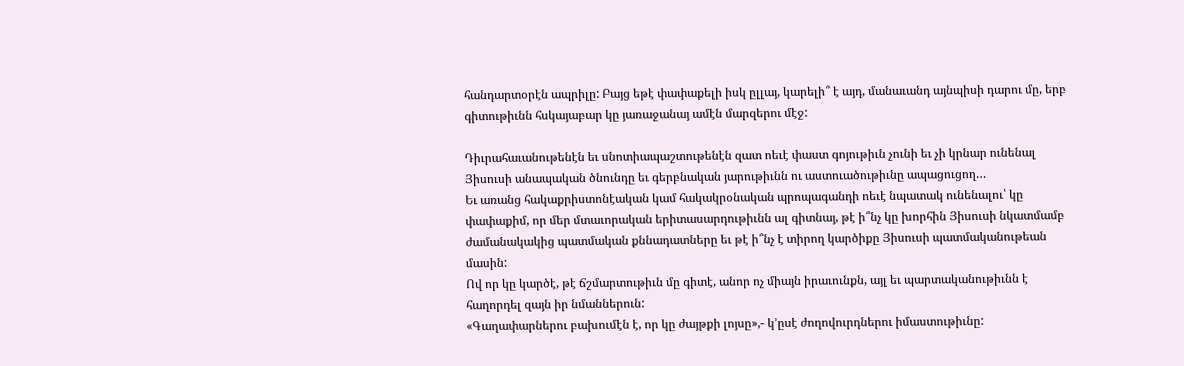հանդարտօրէն ապրիլը: Բայց եթէ փափաքելի իսկ ըլլայ, կարելի՞ է այդ, մանաւանդ այնպիսի դարու մը, երբ գիտութիւնն հսկայաբար կը յառաջանայ ամէն մարզերու մէջ:

Դիւրահաւանութենէն եւ սնոտիապաշտութենէն զատ ոեւէ փաստ գոյութիւն չունի եւ չի կրնար ունենալ Յիսուսի անապական ծնունդը եւ գերբնական յարութիւնն ու աստուածութիւնը ապացուցող…
Եւ առանց հակաքրիստոնէական կամ հակակրօնական պրոպագանդի ոեւէ նպատակ ունենալու՝ կը փափաքիմ, որ մեր մտաւորական երիտասարդութիւնն ալ գիտնայ, թէ ի՞նչ կը խորհին Յիսուսի նկատմամբ ժամանակակից պատմական քննադատները եւ թէ ի՞նչ է տիրող կարծիքը Յիսուսի պատմականութեան մասին:
Ով որ կը կարծէ, թէ ճշմարտութիւն մը գիտէ, անոր ոչ միայն իրաւունքն, այլ եւ պարտականութիւնն է հաղորդել զայն իր նմաններուն:
«Գաղափարներու բախումէն է, որ կը ժայթքի լոյսը»,- կ’ըսէ ժողովուրդներու իմաստութիւնը: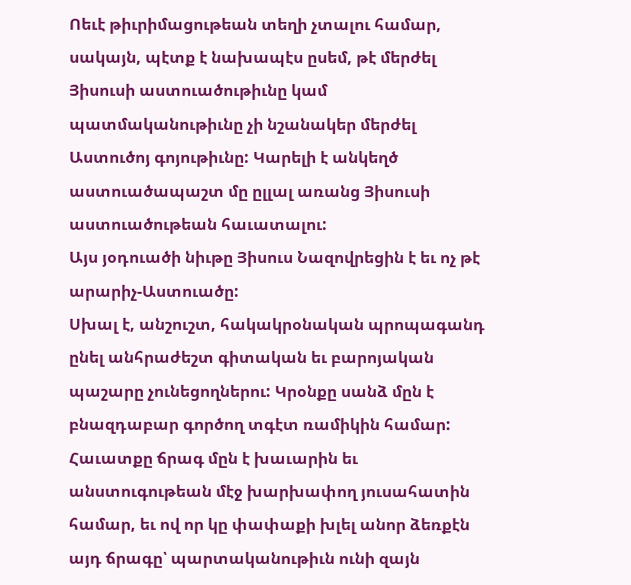Ոեւէ թիւրիմացութեան տեղի չտալու համար, սակայն, պէտք է նախապէս ըսեմ, թէ մերժել Յիսուսի աստուածութիւնը կամ պատմականութիւնը չի նշանակեր մերժել Աստուծոյ գոյութիւնը: Կարելի է անկեղծ աստուածապաշտ մը ըլլալ առանց Յիսուսի աստուածութեան հաւատալու:
Այս յօդուածի նիւթը Յիսուս Նազովրեցին է եւ ոչ թէ արարիչ-Աստուածը:
Սխալ է, անշուշտ, հակակրօնական պրոպագանդ ընել անհրաժեշտ գիտական եւ բարոյական պաշարը չունեցողներու: Կրօնքը սանձ մըն է բնազդաբար գործող տգէտ ռամիկին համար:
Հաւատքը ճրագ մըն է խաւարին եւ անստուգութեան մէջ խարխափող յուսահատին համար, եւ ով որ կը փափաքի խլել անոր ձեռքէն այդ ճրագը՝ պարտականութիւն ունի զայն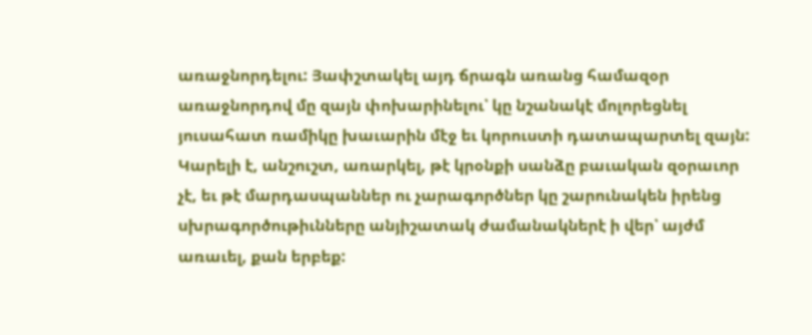առաջնորդելու: Յափշտակել այդ ճրագն առանց համազօր առաջնորդով մը զայն փոխարինելու՝ կը նշանակէ մոլորեցնել յուսահատ ռամիկը խաւարին մէջ եւ կորուստի դատապարտել զայն:
Կարելի է, անշուշտ, առարկել, թէ կրօնքի սանձը բաւական զօրաւոր չէ, եւ թէ մարդասպաններ ու չարագործներ կը շարունակեն իրենց սխրագործութիւնները անյիշատակ ժամանակներէ ի վեր՝ այժմ առաւել, քան երբեք: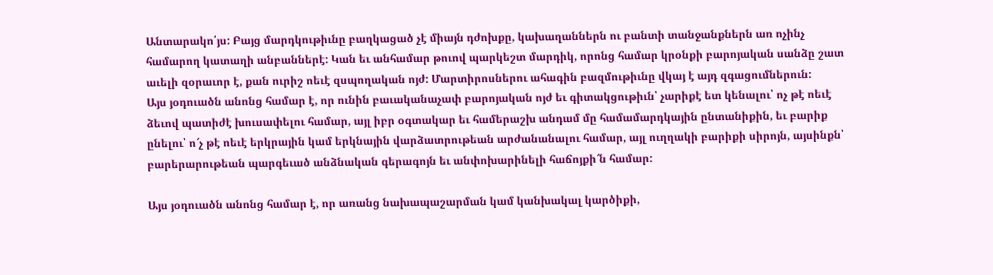Անտարակո՛յս: Բայց մարդկութիւնը բաղկացած չէ միայն դժոխքը, կախաղաններն ու բանտի տանջանքներն առ ոչինչ համարող կատաղի անբաններէ: Կան եւ անհամար թուով պարկեշտ մարդիկ, որոնց համար կրօնքի բարոյական սանձը շատ աւելի զօրաւոր է, քան ուրիշ ոեւէ զսպողական ոյժ: Մարտիրոսներու ահագին բազմութիւնը վկայ է այդ զգացումներուն:
Այս յօդուածն անոնց համար է, որ ունին բաւականաչափ բարոյական ոյժ եւ գիտակցութիւն՝ չարիքէ ետ կենալու՝ ոչ թէ ոեւէ ձեւով պատիժէ խուսափելու համար, այլ իբր օգտակար եւ համերաշխ անդամ մը համամարդկային ընտանիքին, եւ բարիք ընելու՝ ո՜չ թէ ոեւէ երկրային կամ երկնային վարձատրութեան արժանանալու համար, այլ ուղղակի բարիքի սիրոյն, այսինքն՝ բարերարութեան պարգեւած անձնական գերագոյն եւ անփոխարինելի հաճոյքի՜ն համար:

Այս յօդուածն անոնց համար է, որ առանց նախապաշարման կամ կանխակալ կարծիքի,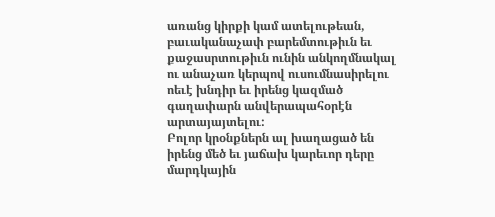առանց կիրքի կամ ատելութեան, բաւականաչափ բարեմտութիւն եւ քաջասրտութիւն ունին անկողմնակալ ու անաչառ կերպով ուսումնասիրելու ոեւէ խնդիր եւ իրենց կազմած գաղափարն անվերապահօրէն արտայայտելու:
Բոլոր կրօնքներն ալ խաղացած են իրենց մեծ եւ յաճախ կարեւոր դերը մարդկային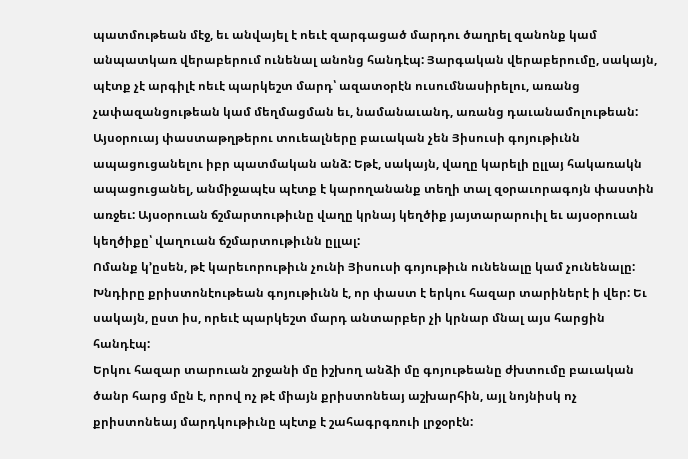պատմութեան մէջ, եւ անվայել է ոեւէ զարգացած մարդու ծաղրել զանոնք կամ անպատկառ վերաբերում ունենալ անոնց հանդէպ: Յարգական վերաբերումը, սակայն, պէտք չէ արգիլէ ոեւէ պարկեշտ մարդ՝ ազատօրէն ուսումնասիրելու, առանց չափազանցութեան կամ մեղմացման եւ, նամանաւանդ, առանց դաւանամոլութեան:
Այսօրուայ փաստաթղթերու տուեալները բաւական չեն Յիսուսի գոյութիւնն ապացուցանելու իբր պատմական անձ: Եթէ, սակայն, վաղը կարելի ըլլայ հակառակն ապացուցանել, անմիջապէս պէտք է կարողանանք տեղի տալ զօրաւորագոյն փաստին առջեւ: Այսօրուան ճշմարտութիւնը վաղը կրնայ կեղծիք յայտարարուիլ եւ այսօրուան կեղծիքը՝ վաղուան ճշմարտութիւնն ըլլալ:
Ոմանք կ’ըսեն, թէ կարեւորութիւն չունի Յիսուսի գոյութիւն ունենալը կամ չունենալը: Խնդիրը քրիստոնէութեան գոյութիւնն է, որ փաստ է երկու հազար տարիներէ ի վեր: Եւ սակայն, ըստ իս, որեւէ պարկեշտ մարդ անտարբեր չի կրնար մնալ այս հարցին հանդէպ:
Երկու հազար տարուան շրջանի մը իշխող անձի մը գոյութեանը ժխտումը բաւական ծանր հարց մըն է, որով ոչ թէ միայն քրիստոնեայ աշխարհին, այլ նոյնիսկ ոչ քրիստոնեայ մարդկութիւնը պէտք է շահագրգռուի լրջօրէն: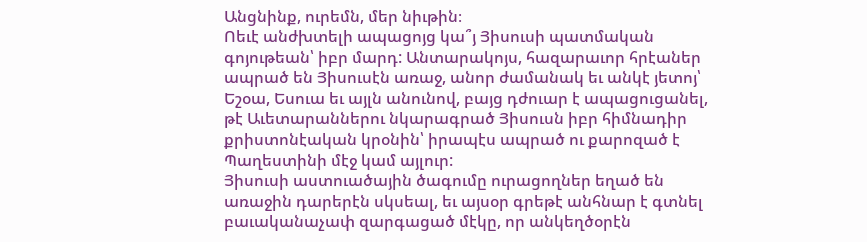Անցնինք, ուրեմն, մեր նիւթին։
Ոեւէ անժխտելի ապացոյց կա՞յ Յիսուսի պատմական գոյութեան՝ իբր մարդ: Անտարակոյս, հազարաւոր հրէաներ ապրած են Յիսուսէն առաջ, անոր ժամանակ եւ անկէ յետոյ՝ Եշօա, Եսուա եւ այլն անունով, բայց դժուար է ապացուցանել, թէ Աւետարաններու նկարագրած Յիսուսն իբր հիմնադիր քրիստոնէական կրօնին՝ իրապէս ապրած ու քարոզած է Պաղեստինի մէջ կամ այլուր:
Յիսուսի աստուածային ծագումը ուրացողներ եղած են առաջին դարերէն սկսեալ, եւ այսօր գրեթէ անհնար է գտնել բաւականաչափ զարգացած մէկը, որ անկեղծօրէն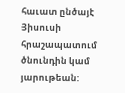հաւատ ընծայէ Յիսուսի հրաշապատում ծնունդին կամ յարութեան: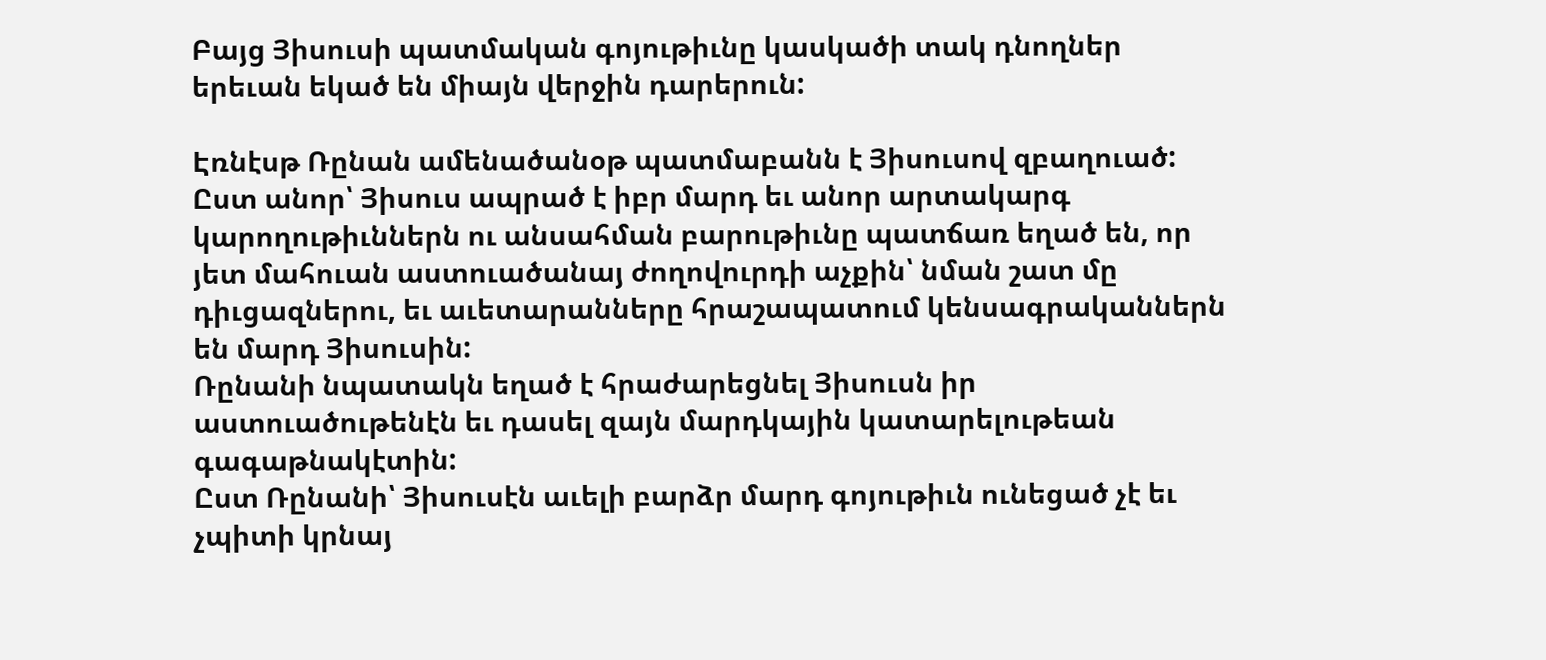Բայց Յիսուսի պատմական գոյութիւնը կասկածի տակ դնողներ երեւան եկած են միայն վերջին դարերուն:

Էռնէսթ Ռընան ամենածանօթ պատմաբանն է Յիսուսով զբաղուած: Ըստ անոր՝ Յիսուս ապրած է իբր մարդ եւ անոր արտակարգ կարողութիւններն ու անսահման բարութիւնը պատճառ եղած են, որ յետ մահուան աստուածանայ ժողովուրդի աչքին՝ նման շատ մը դիւցազներու, եւ աւետարանները հրաշապատում կենսագրականներն են մարդ Յիսուսին:
Ռընանի նպատակն եղած է հրաժարեցնել Յիսուսն իր աստուածութենէն եւ դասել զայն մարդկային կատարելութեան գագաթնակէտին:
Ըստ Ռընանի՝ Յիսուսէն աւելի բարձր մարդ գոյութիւն ունեցած չէ եւ չպիտի կրնայ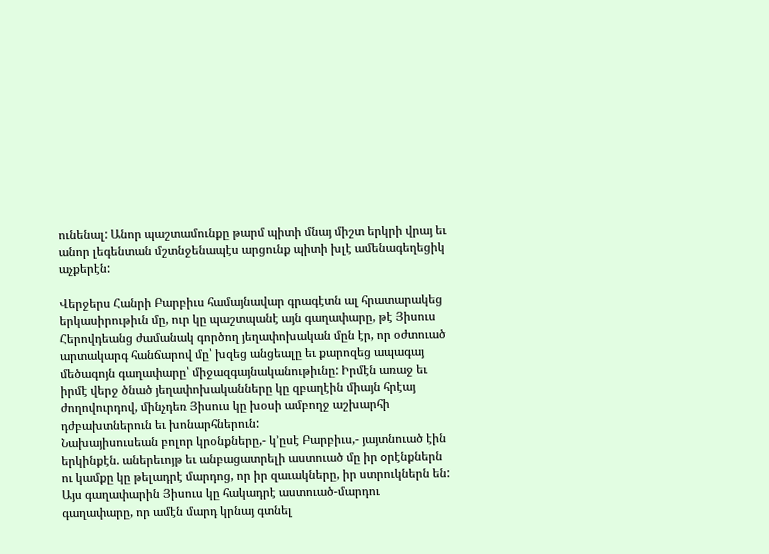ունենալ: Անոր պաշտամունքը թարմ պիտի մնայ միշտ երկրի վրայ եւ անոր լեգենտան մշտնջենապէս արցունք պիտի խլէ ամենագեղեցիկ աչքերէն:

Վերջերս Հանրի Բարբիւս համայնավար գրագէտն ալ հրատարակեց երկասիրութիւն մը, ուր կը պաշտպանէ այն գաղափարը, թէ Յիսուս Հերովդեանց ժամանակ գործող յեղափոխական մըն էր, որ օժտուած արտակարգ հանճարով մը՝ խզեց անցեալը եւ քարոզեց ապագայ մեծագոյն գաղափարը՝ միջազգայնականութիւնը: Իրմէն առաջ եւ իրմէ վերջ ծնած յեղափոխականները կը զբաղէին միայն հրէայ ժողովուրդով, մինչդեռ Յիսուս կը խօսի ամբողջ աշխարհի դժբախտներուն եւ խոնարհներուն:
Նախայիսուսեան բոլոր կրօնքները,- կ’ըսէ Բարբիւս,- յայտնուած էին երկինքէն. աներեւոյթ եւ անբացատրելի աստուած մը իր оրէնքներն ու կամքը կը թելադրէ մարդոց, որ իր զաւակները, իր ստրուկներն են: Այս գաղափարին Յիսուս կը հակադրէ աստուած-մարդու գաղափարը, որ ամէն մարդ կրնայ գտնել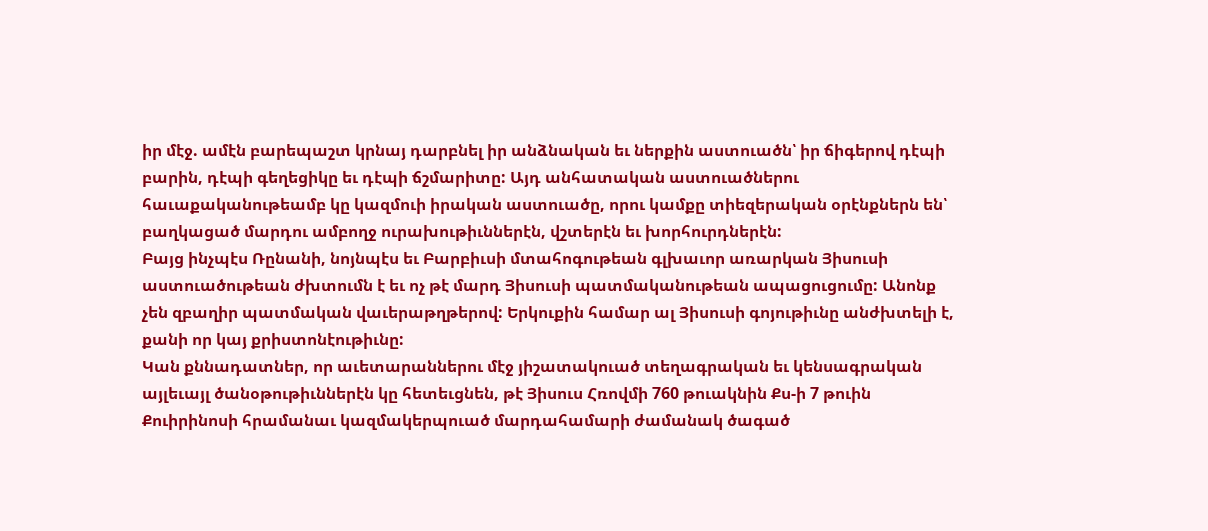իր մէջ. ամէն բարեպաշտ կրնայ դարբնել իր անձնական եւ ներքին աստուածն՝ իր ճիգերով դէպի բարին, դէպի գեղեցիկը եւ դէպի ճշմարիտը: Այդ անհատական աստուածներու հաւաքականութեամբ կը կազմուի իրական աստուածը, որու կամքը տիեզերական օրէնքներն են՝ բաղկացած մարդու ամբողջ ուրախութիւններէն, վշտերէն եւ խորհուրդներէն:
Բայց ինչպէս Ռընանի, նոյնպէս եւ Բարբիւսի մտահոգութեան գլխաւոր առարկան Յիսուսի աստուածութեան ժխտումն է եւ ոչ թէ մարդ Յիսուսի պատմականութեան ապացուցումը: Անոնք չեն զբաղիր պատմական վաւերաթղթերով: Երկուքին համար ալ Յիսուսի գոյութիւնը անժխտելի է, քանի որ կայ քրիստոնէութիւնը:
Կան քննադատներ, որ աւետարաններու մէջ յիշատակուած տեղագրական եւ կենսագրական այլեւայլ ծանօթութիւններէն կը հետեւցնեն, թէ Յիսուս Հռովմի 760 թուակնին Քս-ի 7 թուին Քուիրինոսի հրամանաւ կազմակերպուած մարդահամարի ժամանակ ծագած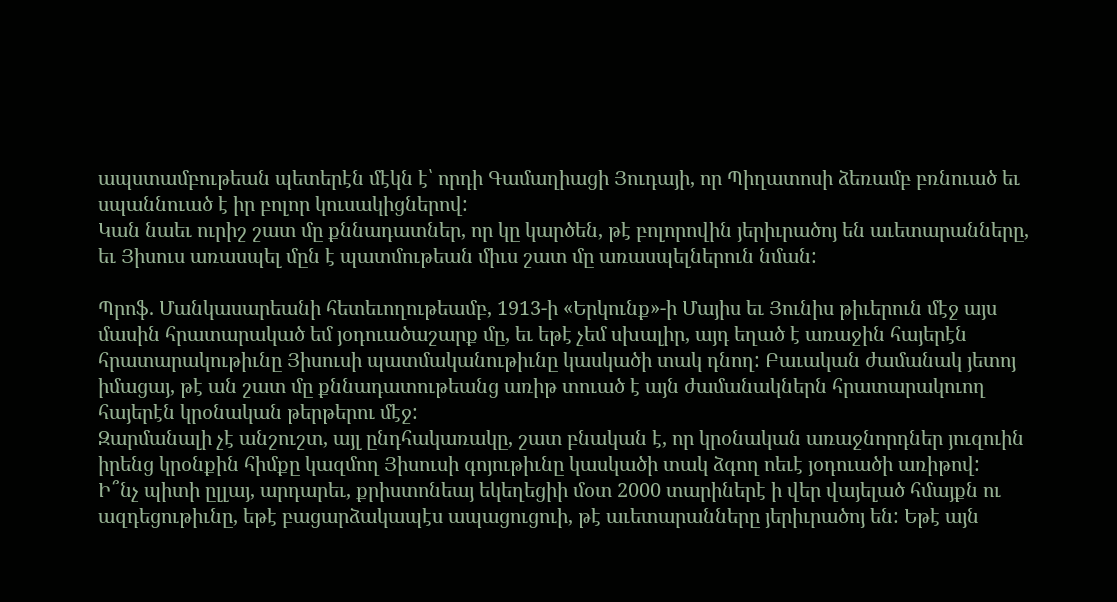ապստամբութեան պետերէն մէկն է՝ որդի Գամաղիացի Յուդայի, որ Պիղատոսի ձեռամբ բռնուած եւ սպաննուած է իր բոլոր կուսակիցներով:
Կան նաեւ ուրիշ շատ մը քննադատներ, որ կը կարծեն, թէ բոլորովին յերիւրածոյ են աւետարանները, եւ Յիսուս առասպել մըն է պատմութեան միւս շատ մը առասպելներուն նման:

Պրոֆ. Մանկասարեանի հետեւողութեամբ, 1913-ի «Երկունք»-ի Մայիս եւ Յունիս թիւերուն մէջ այս մասին հրատարակած եմ յօդուածաշարք մը, եւ եթէ չեմ սխալիր, այդ եղած է առաջին հայերէն հրատարակութիւնը Յիսուսի պատմականութիւնը կասկածի տակ դնող: Բաւական ժամանակ յետոյ իմացայ, թէ ան շատ մը քննադատութեանց առիթ տուած է այն ժամանակներն հրատարակուող հայերէն կրօնական թերթերու մէջ:
Զարմանալի չէ անշուշտ, այլ ընդհակառակը, շատ բնական է, որ կրօնական առաջնորդներ յուզուին իրենց կրօնքին հիմքը կազմող Յիսուսի գոյութիւնը կասկածի տակ ձգող ոեւէ յօդուածի առիթով:
Ի՞նչ պիտի ըլլայ, արդարեւ, քրիստոնեայ եկեղեցիի մօտ 2000 տարիներէ ի վեր վայելած հմայքն ու ազդեցութիւնը, եթէ բացարձակապէս ապացուցուի, թէ աւետարանները յերիւրածոյ են: Եթէ այն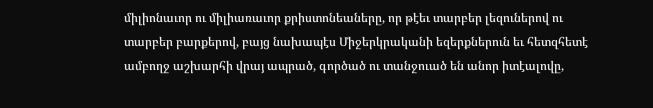միլիոնաւոր ու միլիառաւոր քրիստոնեաները, որ թէեւ տարբեր լեզուներով ու տարբեր բարքերով, բայց նախապէս Միջերկրականի եզերքներուն եւ հետզհետէ ամբողջ աշխարհի վրայ ապրած, գործած ու տանջուած են անոր իտէալովը,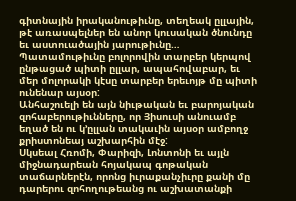գիտնային իրականութիւնը, տեղեակ ըլլային, թէ առասպելներ են անոր կուսական ծնունդը եւ աստուածային յարութիւնը…
Պատամութիւնը բոլորովին տարբեր կերպով ընթացած պիտի ըլլար, ապահովաբար, եւ մեր մոլորակի կէսը տարբեր երեւոյթ մը պիտի ունենար այսօր:
Անհաշուելի են այն նիւթական եւ բարոյական զոհաբերութիւնները, որ Յիսուսի անուամբ եղած են ու կ’ըլլան տակաւին այսօր ամբողջ քրիստոնեայ աշխարհին մէջ:
Սկսեալ Հռոմի, Փարիզի, Լոնտոնի եւ այլն միջնադարեան հոյակապ գոթական տաճարներէն, որոնց իւրաքանչիւրը քանի մը դարերու զոհողութեանց ու աշխատանքի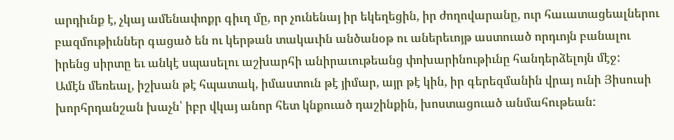արդիւնք է, չկայ ամենափոքր գիւղ մը, որ չունենայ իր եկեղեցին, իր ժողովարանը, ուր հաւատացեալներու բազմութիւններ գացած են ու կերթան տակաւին անծանօթ ու աներեւոյթ աստուած որդւոյն բանալու իրենց սիրտը եւ անկէ սպասելու աշխարհի անիրաւութեանց փոխարինութիւնը հանդերձելոյն մէջ:
Ամէն մեռեալ, իշխան թէ հպատակ, իմաստուն թէ յիմար, այր թէ կին, իր գերեզմանին վրայ ունի Յիսուսի խորհրդանշան խաչն՝ իբր վկայ անոր հետ կնքուած դաշինքին, խոստացուած անմահութեան: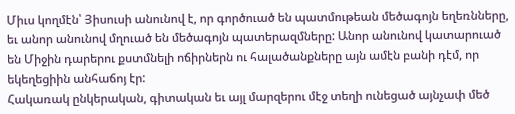Միւս կողմէն՝ Յիսուսի անունով է, որ գործուած են պատմութեան մեծագոյն եղեռնները, եւ անոր անունով մղուած են մեծագոյն պատերազմները: Անոր անունով կատարուած են Միջին դարերու քստմնելի ոճիրներն ու հալածանքները այն ամէն բանի դէմ, որ եկեղեցիին անհաճոյ էր:
Հակառակ ընկերական, գիտական եւ այլ մարզերու մէջ տեղի ունեցած այնչափ մեծ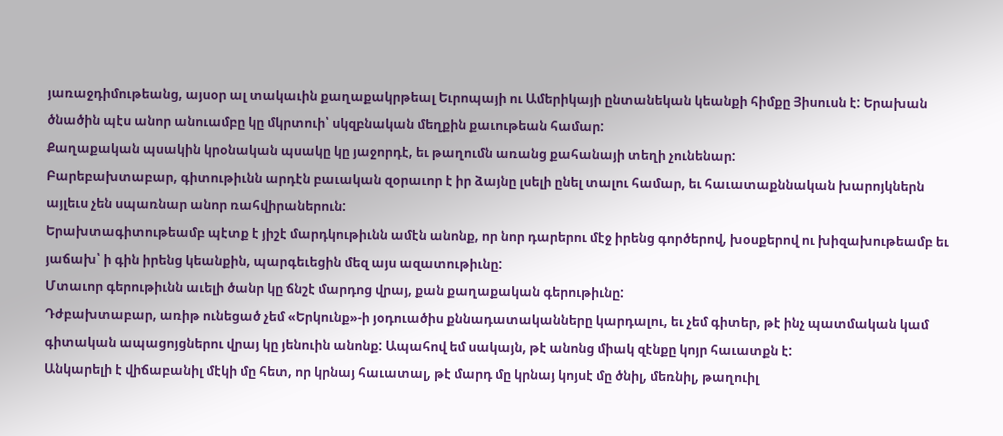յառաջդիմութեանց, այսօր ալ տակաւին քաղաքակրթեալ Եւրոպայի ու Ամերիկայի ընտանեկան կեանքի հիմքը Յիսուսն է: Երախան ծնածին պէս անոր անուամբը կը մկրտուի՝ սկզբնական մեղքին քաւութեան համար:
Քաղաքական պսակին կրօնական պսակը կը յաջորդէ, եւ թաղումն առանց քահանայի տեղի չունենար:
Բարեբախտաբար, գիտութիւնն արդէն բաւական զօրաւոր է իր ձայնը լսելի ընել տալու համար, եւ հաւատաքննական խարոյկներն այլեւս չեն սպառնար անոր ռահվիրաներուն:
Երախտագիտութեամբ պէտք է յիշէ մարդկութիւնն ամէն անոնք, որ նոր դարերու մէջ իրենց գործերով, խօսքերով ու խիզախութեամբ եւ յաճախ՝ ի գին իրենց կեանքին, պարգեւեցին մեզ այս ազատութիւնը:
Մտաւոր գերութիւնն աւելի ծանր կը ճնշէ մարդոց վրայ, քան քաղաքական գերութիւնը:
Դժբախտաբար, առիթ ունեցած չեմ «Երկունք»-ի յօդուածիս քննադատականները կարդալու, եւ չեմ գիտեր, թէ ինչ պատմական կամ գիտական ապացոյցներու վրայ կը յենուին անոնք: Ապահով եմ սակայն, թէ անոնց միակ զէնքը կոյր հաւատքն է:
Անկարելի է վիճաբանիլ մէկի մը հետ, որ կրնայ հաւատալ, թէ մարդ մը կրնայ կոյսէ մը ծնիլ, մեռնիլ, թաղուիլ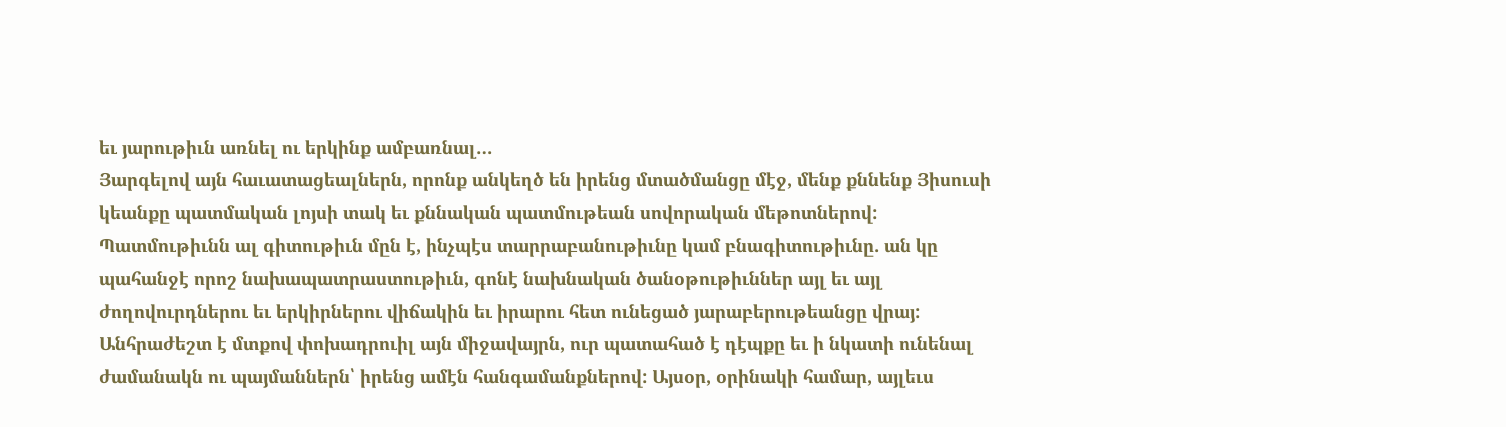եւ յարութիւն առնել ու երկինք ամբառնալ…
Յարգելով այն հաւատացեալներն, որոնք անկեղծ են իրենց մտածմանցը մէջ, մենք քննենք Յիսուսի կեանքը պատմական լոյսի տակ եւ քննական պատմութեան սովորական մեթոտներով:
Պատմութիւնն ալ գիտութիւն մըն է, ինչպէս տարրաբանութիւնը կամ բնագիտութիւնը. ան կը պահանջէ որոշ նախապատրաստութիւն, գոնէ նախնական ծանօթութիւններ այլ եւ այլ ժողովուրդներու եւ երկիրներու վիճակին եւ իրարու հետ ունեցած յարաբերութեանցը վրայ:
Անհրաժեշտ է մտքով փոխադրուիլ այն միջավայրն, ուր պատահած է դէպքը եւ ի նկատի ունենալ ժամանակն ու պայմաններն՝ իրենց ամէն հանգամանքներով: Այսօր, օրինակի համար, այլեւս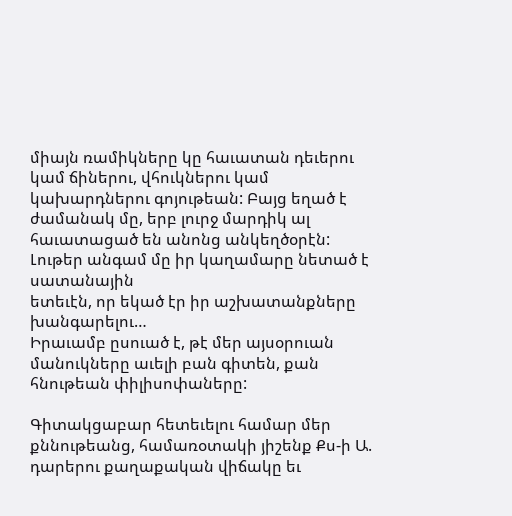միայն ռամիկները կը հաւատան դեւերու կամ ճիներու, վհուկներու կամ կախարդներու գոյութեան: Բայց եղած է ժամանակ մը, երբ լուրջ մարդիկ ալ հաւատացած են անոնց անկեղծօրէն: Լութեր անգամ մը իր կաղամարը նետած է սատանային
ետեւէն, որ եկած էր իր աշխատանքները խանգարելու…
Իրաւամբ ըսուած է, թէ մեր այսօրուան մանուկները աւելի բան գիտեն, քան հնութեան փիլիսոփաները:

Գիտակցաբար հետեւելու համար մեր քննութեանց, համառօտակի յիշենք Քս-ի Ա. դարերու քաղաքական վիճակը եւ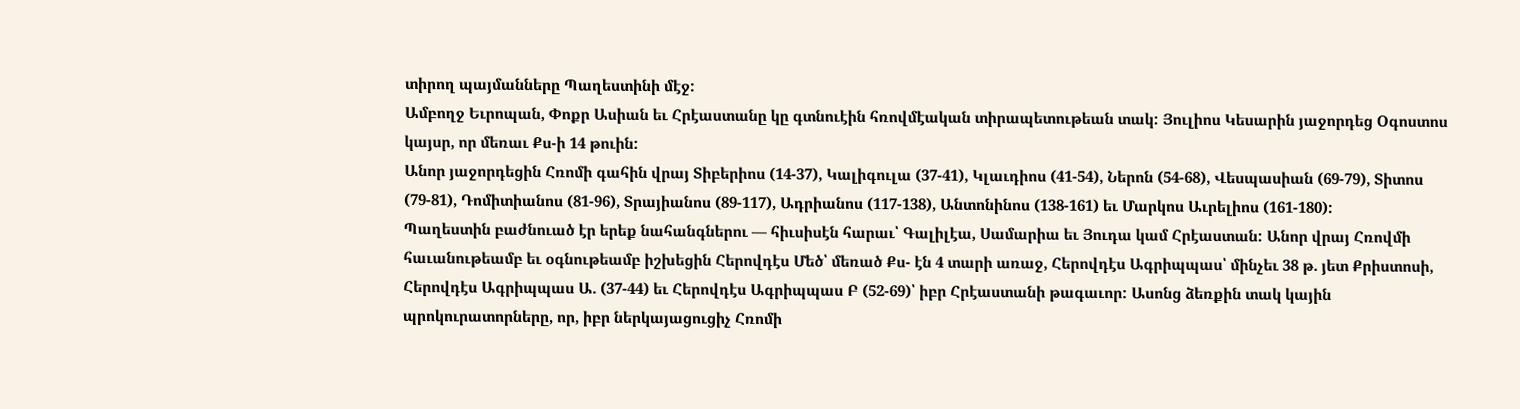տիրող պայմանները Պաղեստինի մէջ:
Ամբողջ Եւրոպան, Փոքր Ասիան եւ Հրէաստանը կը գտնուէին հռովմէական տիրապետութեան տակ: Յուլիոս Կեսարին յաջորդեց Օգոստոս կայսր, որ մեռաւ Քս-ի 14 թուին:
Անոր յաջորդեցին Հռոմի գահին վրայ Տիբերիոս (14-37), Կալիգուլա (37-41), Կլաւդիոս (41-54), Ներոն (54-68), Վեսպասիան (69-79), Տիտոս (79-81), Դոմիտիանոս (81-96), Տրայիանոս (89-117), Ադրիանոս (117-138), Անտոնինոս (138-161) եւ Մարկոս Աւրելիոս (161-180):
Պաղեստին բաժնուած էր երեք նահանգներու — հիւսիսէն հարաւ՝ Գալիլէա, Սամարիա եւ Յուդա կամ Հրէաստան: Անոր վրայ Հռովմի հաւանութեամբ եւ օգնութեամբ իշխեցին Հերովդէս Մեծ՝ մեռած Քս- էն 4 տարի առաջ, Հերովդէս Ագրիպպաս՝ մինչեւ 38 թ. յետ Քրիստոսի, Հերովդէս Ագրիպպաս Ա. (37-44) եւ Հերովդէս Ագրիպպաս Բ (52-69)՝ իբր Հրէաստանի թագաւոր: Ասոնց ձեռքին տակ կային պրոկուրատորները, որ, իբր ներկայացուցիչ Հռոմի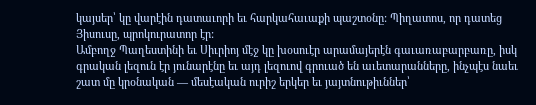կայսեր՝ կը վարէին դատաւորի եւ հարկահաւաքի պաշտօնը: Պիղատոս, որ դատեց Յիսուսը, պրոկուրատոր էր:
Ամբողջ Պաղեստինի եւ Սիւրիոյ մէջ կը խօսուէր արամայերէն գաւառաբարբառը, իսկ գրական լեզուն էր յունարէնը եւ այդ լեզուով գրուած են աւետարանները, ինչպէս նաեւ շատ մը կրօնական — մեսէական ուրիշ երկեր եւ յայտնութիւններ՝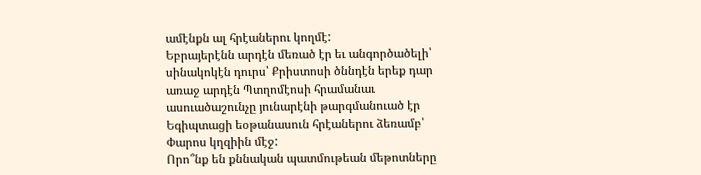ամէնքն ալ հրէաներու կողմէ:
Եբրայերէնն արդէն մեռած էր եւ անգործածելի՝ սինակոկէն դուրս՝ Քրիստոսի ծննդէն երեք դար առաջ արդէն Պտղոմէոսի հրամանաւ ասուածաշունչը յունարէնի թարգմանուած էր Եգիպտացի եօթանասուն հրէաներու ձեռամբ՝ Փարոս կղզիին մէջ:
Որո՞նք են քննական պատմութեան մեթոտները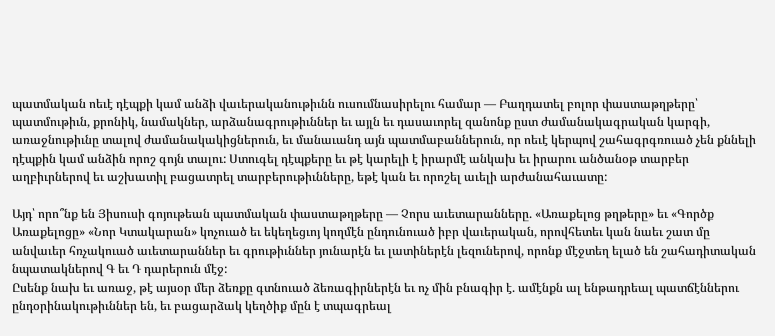պատմական ոեւէ դէպքի կամ անձի վաւերականութիւնն ուսումնասիրելու համար — Բաղդատել բոլոր փաստաթղթերը՝ պատմութիւն, քրոնիկ, նամակներ, արձանագրութիւններ եւ այլն եւ դասաւորել զանոնք ըստ ժամանակագրական կարգի, առաջնութիւնը տալով ժամանակակիցներուն, եւ մանաւանդ այն պատմաբաններուն, որ ոեւէ կերպով շահագրգռուած չեն քննելի դէպքին կամ անձին որոշ գոյն տալու: Ստուգել դէպքերը եւ թէ կարելի է իրարմէ անկախ եւ իրարու անծանօթ տարբեր աղբիւրներով եւ աշխատիլ բացատրել տարբերութիւնները, եթէ կան եւ որոշել աւելի արժանահաւատը:

Այդ՝ որո՞նք են Յիսուսի գոյութեան պատմական փաստաթղթերը — Չորս աւետարանները. «Առաքելոց թղթերը» եւ «Գործք Առաքելոցը» «Նոր Կտակարան» կոչուած եւ եկեղեցւոյ կողմէն ընդունուած իբր վաւերական, որովհետեւ կան նաեւ շատ մը անվաւեր հռչակուած աւետարաններ եւ գրութիւններ յունարէն եւ լատիներէն լեզուներով, որոնք մէջտեղ ելած են շահադիտական նպատակներով Գ եւ Դ դարերուն մէջ:
Ըսենք նախ եւ առաջ, թէ այսօր մեր ձեռքը գտնուած ձեռագիրներէն եւ ոչ մին բնագիր է. ամէնքն ալ ենթադրեալ պատճէններու ընդօրինակութիւններ են, եւ բացարձակ կեղծիք մըն է տպագրեալ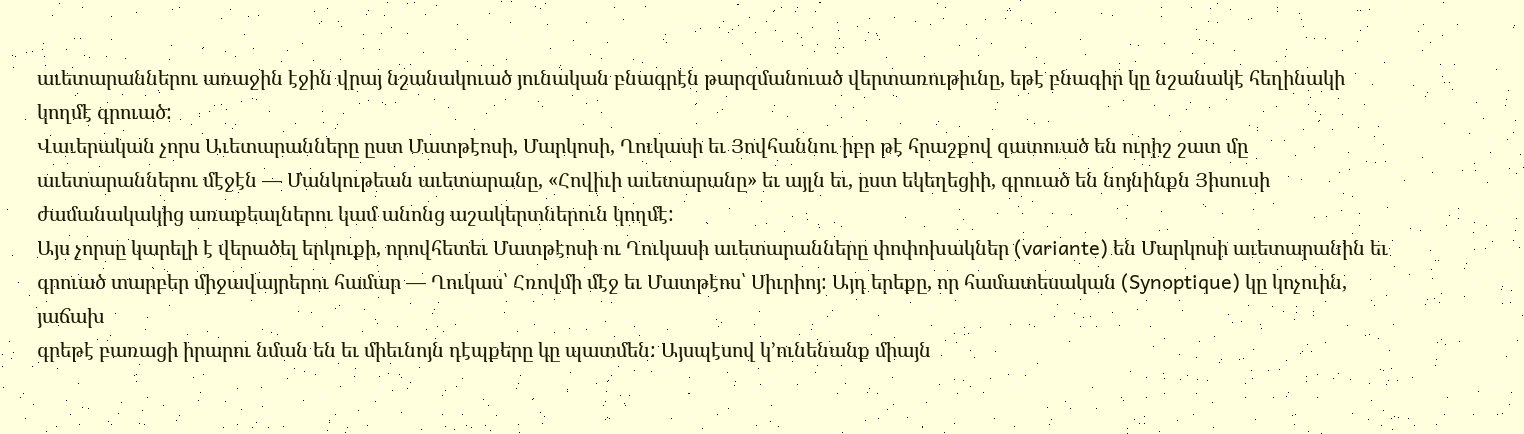աւետարաններու առաջին էջին վրայ նշանակուած յունական բնագրէն թարզմանուած վերտառութիւնը, եթէ բնագիր կը նշանակէ հեղինակի կողմէ գրուած:
Վաւերական չորս Աւետարանները ըստ Մատթէոսի, Մարկոսի, Ղուկասի եւ Յովհաննու իբր թէ հրաշքով զատուած են ուրիշ շատ մը աւետարաններու մէջէն — Մանկութեան աւետարանը, «Հովիւի աւետարանը» եւ այլն եւ, ըստ եկեղեցիի, գրուած են նոյնինքն Յիսուսի ժամանակակից առաքեալներու կամ անոնց աշակերտներուն կողմէ:
Այս չորսը կարելի է վերածել երկուքի, որովհետեւ Մատթէոսի ու Ղուկասի աւետարանները փոփոխակներ (variante) են Մարկոսի աւետարանին եւ գրուած տարբեր միջավայրերու համար — Ղուկաս՝ Հռովմի մէջ եւ Մատթէոս՝ Սիւրիոյ: Այդ երեքը, որ համատեսական (Synoptique) կը կոչուին, յաճախ
գրեթէ բառացի իրարու նման են եւ միեւնոյն դէպքերը կը պատմեն: Այսպէսով կ’ունենանք միայն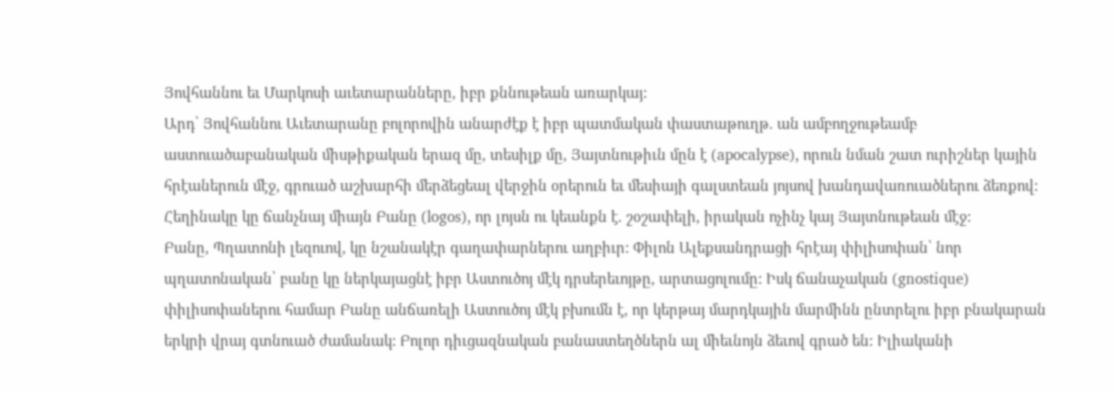Յովհաննու եւ Մարկոսի աւետարանները, իբր քննութեան առարկայ:
Արդ՝ Յովհաննու Աւետարանը բոլորովին անարժէք է իբր պատմական փաստաթուղթ. ան ամբողջութեամբ աստուածաբանական միսթիքական երազ մը, տեսիլք մը, Յայտնութիւն մըն է (apocalypse), որուն նման շատ ուրիշներ կային հրէաներուն մէջ, գրուած աշխարհի մերձեցեալ վերջին օրերուն եւ մեսիայի գալստեան յոյսով խանդավառուածներու ձեռքով: Հեղինակը կը ճանչնայ միայն Բանը (logos), որ լոյսն ու կեանքն է. շօշափելի, իրական ոչինչ կայ Յայտնութեան մէջ:
Բանը, Պղատոնի լեզուով, կը նշանակէր գաղափարներու աղբիւր: Փիլոն Ալեքսանդրացի հրէայ փիլիսոփան՝ նոր պղատոնական՝ բանը կը ներկայացնէ իբր Աստուծոյ մէկ դրսերեւոյթը, արտացոլումը: Իսկ ճանաչական (gnostique) փիլիսոփաներու համար Բանը անճառելի Աստուծոյ մէկ բխումն է, որ կերթայ մարդկային մարմինն ընտրելու իբր բնակարան երկրի վրայ գտնուած ժամանակ: Բոլոր դիւցազնական բանաստեղծներն ալ միեւնոյն ձեւով գրած են: Իլիականի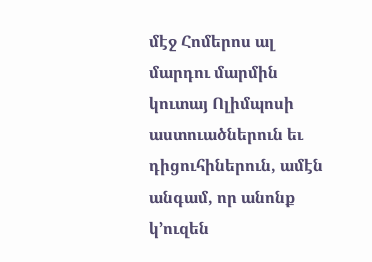մէջ Հոմերոս ալ մարդու մարմին կուտայ Ոլիմպոսի աստուածներուն եւ դիցուհիներուն, ամէն անգամ, որ անոնք կ’ուզեն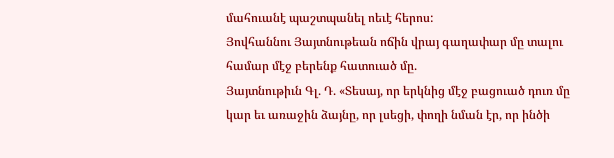մահուանէ պաշտպանել ոեւէ հերոս:
Յովհաննու Յայտնութեան ոճին վրայ գաղափար մը տալու համար մէջ բերենք հատուած մը.
Յայտնութիւն Գլ. Դ. «Տեսայ, որ երկնից մէջ բացուած դուռ մը կար եւ առաջին ձայնը, որ լսեցի, փողի նման էր, որ ինծի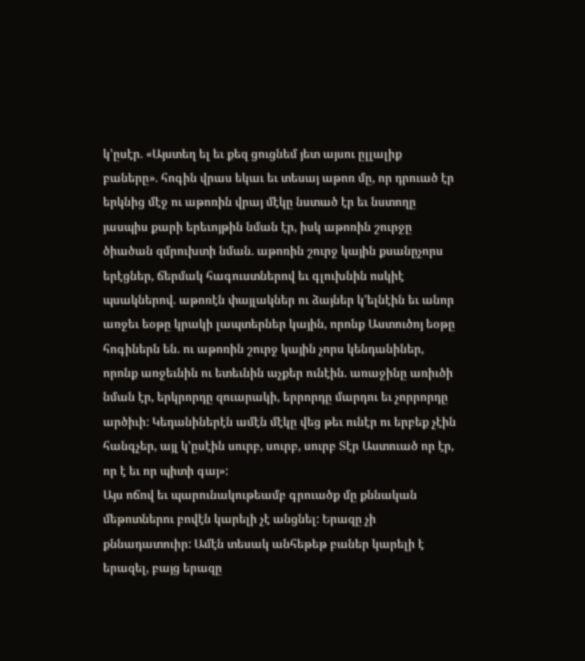կ’ըսէր. «Այստեղ ել եւ քեզ ցուցնեմ յետ այսու ըլլալիք բաները». հոգին վրաս եկաւ եւ տեսայ աթոռ մը, որ դրուած էր երկնից մէջ ու աթոռին վրայ մէկը նստած էր եւ նստողը յասպիս քարի երեւոյթին նման էր, իսկ աթոռին շուրջը ծիածան զմրուխտի նման. աթոռին շուրջ կային քսանըչորս երէցներ, ճերմակ հագուստներով եւ գլուխնին ոսկիէ պսակներով. աթոռէն փայլակներ ու ձայներ կ’ելնէին եւ անոր առջեւ եօթը կրակի լապտերներ կային, որոնք Աստուծոյ եօթը հոգիներն են. ու աթոռին շուրջ կային չորս կենդանիներ, որոնք առջեւնին ու ետեւնին աչքեր ունէին. առաջինը առիւծի նման էր, երկրորդը զուարակի, երրորդը մարդու եւ չորրորդը արծիւի: Կեդանիներէն ամէն մէկը վեց թեւ ունէր ու երբեք չէին հանգչեր, այլ կ’ըսէին սուրբ, սուրբ, սուրբ Տէր Աստուած որ էր, որ է եւ որ պիտի գայ»:
Այս ոճով եւ պարունակութեամբ գրուածք մը քննական մեթոտներու բովէն կարելի չէ անցնել: Երազը չի քննադատուիր: Ամէն տեսակ անհեթեթ բաներ կարելի է երազել, բայց երազը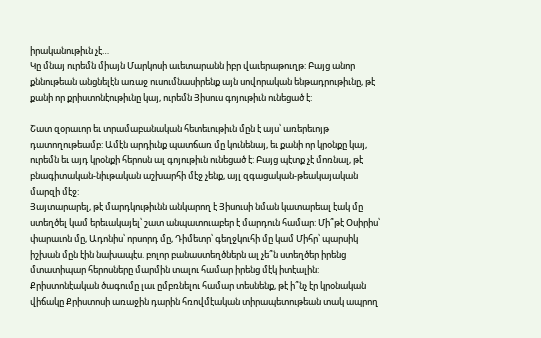իրականութիւն չէ…
Կը մնայ ուրեմն միայն Մարկոսի աւետարանն իբր վաւերաթուղթ: Բայց անոր քննութեան անցնելէն առաջ ուսումնասիրենք այն սովորական ենթադրութիւնը, թէ քանի որ քրիստոնէութիւնը կայ, ուրեմն Յիսուս գոյութիւն ունեցած է:

Շատ զօրաւոր եւ տրամաբանական հետեւութիւն մըն է այս՝ առերեւոյթ դատողութեամբ: Ամէն արդիւնք պատճառ մը կունենայ, եւ քանի որ կրօնքը կայ, ուրեմն եւ այդ կրօնքի հերոսն ալ գոյութիւն ունեցած է: Բայց պէտք չէ մոռնալ, թէ բնագիտական-նիւթական աշխարհի մէջ չենք, այլ զգացական-թեակայական մարզի մէջ:
Յայտարարել, թէ մարդկութիւնն անկարող է Յիսուսի նման կատարեալ էակ մը ստեղծել կամ երեւակայել՝ շատ անպատուաբեր է մարդուն համար: Մի՞թէ Օսիրիս՝ փարաւոն մը, Ադոնիս՝ որսորդ մը, Դիմետր՝ գեղջկուհի մը կամ Միհր՝ պարսիկ իշխան մըն էին նախապէս. բոլոր բանաստեղծներն ալ չե՞ն ստեղծեր իրենց մտատիպար հերոսները մարմին տալու համար իրենց մէկ իտէալին:
Քրիստոնէական ծագումը լաւ ըմբռնելու համար տեսնենք, թէ ի՞նչ էր կրօնական վիճակը Քրիստոսի առաջին դարին հռովմէական տիրապետութեան տակ ապրող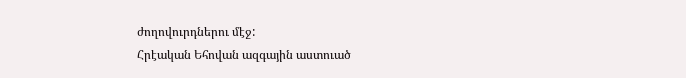ժողովուրդներու մէջ:
Հրէական Եհովան ազգային աստուած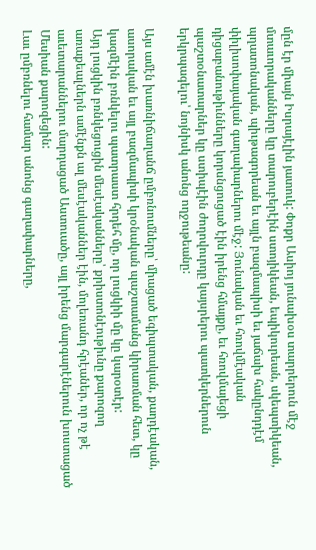մըն էր միայն Իսրայէլին յատուկ: Փոքր Ասիոյ յունախօս տարրերուն մէջ մտաւորականները կը տարուբերէին ստոյիկեան, եպիկուրեան, սկեպտիկեան, պղատոնական, պիւթագորեան եւ այլն բազմապիսի եւ յաճախ հակընդդէմ փիլիսոփայական գաղափարներու մէջ: Յունական եւ հռովմէական դիցաբանութիւնները կորսնցուցած էին իրենց հմայքը, եւ հռովմայեցի պաշտօնատարներ կը ստիպէին ժողովուրդը կայսրերու պատկերներուն երկրպագելու՝ նոյնիսկ անոնց ողջութեանը:

Այս ամէն խառնիճաղանճ ըմբռնումները՝ միացած եգիպտական, քաղդէական, ասորական եւ այլ բազմապիսի կրօնական պաշտամանց կիրառման հետ, կը կազմէին բռնկելու պատրաստ հրդեհ մը, որ լուցկիի մը կը կարօտէր:
Այդ լուցկին բռնկեցուցին մեսէականները՝ քրիստոնէութիւնը քարոզող առաքեալներն ամէնքն ալ մեսէականներ էին, մոլեռանդ հրէաներ, որ ոչ թէ աւետարաններու մարդացած Աստուածը, այլ իրենց մարգարէներուն խոստացած Մեսիան քարոզեցին:
Լաւ ըմբռնելու համար անոնց գաղափարները,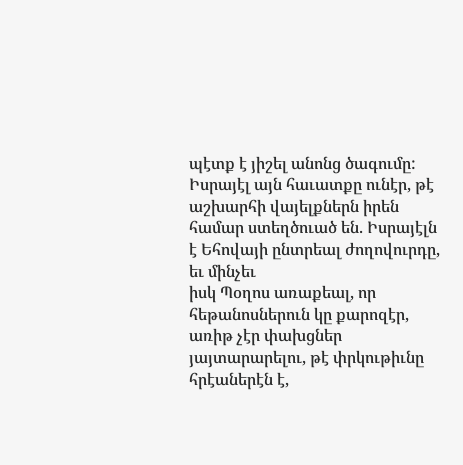պէտք է յիշել անոնց ծագումը: Իսրայէլ այն հաւատքը ունէր, թէ աշխարհի վայելքներն իրեն համար ստեղծուած են. Իսրայէլն է Եհովայի ընտրեալ ժողովուրդը, եւ մինչեւ
իսկ Պօղոս առաքեալ, որ հեթանոսներուն կը քարոզէր, առիթ չէր փախցներ յայտարարելու, թէ փրկութիւնը հրէաներէն է,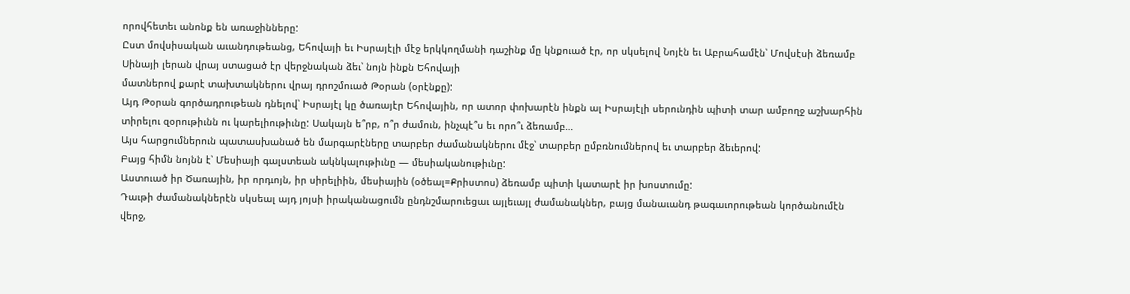որովհետեւ անոնք են առաջինները:
Ըստ մովսիսական աւանդութեանց, Եհովայի եւ Իսրայէլի մէջ երկկողմանի դաշինք մը կնքուած էր, որ սկսելով Նոյէն եւ Աբրահամէն՝ Մովսէսի ձեռամբ Սինայի լերան վրայ ստացած էր վերջնական ձեւ՝ նոյն ինքն Եհովայի
մատներով քարէ տախտակներու վրայ դրոշմուած Թօրան (օրէնքը):
Այդ Թօրան գործադրութեան դնելով՝ Իսրայէլ կը ծառայէր Եհովային, որ ատոր փոխարէն ինքն ալ Իսրայէլի սերունդին պիտի տար ամբողջ աշխարհին տիրելու զօրութիւնն ու կարելիութիւնը: Սակայն ե՞րբ, ո՞ր ժամուն, ինչպէ՞ս եւ որո՞ւ ձեռամբ…
Այս հարցումներուն պատասխանած են մարգարէները տարբեր ժամանակներու մէջ՝ տարբեր ըմբռնումներով եւ տարբեր ձեւերով:
Բայց հիմն նոյնն է՝ Մեսիայի գալստեան ակնկալութիւնը — մեսիականութիւնը:
Աստուած իր Ծառային, իր որդւոյն, իր սիրելիին, մեսիային (օծեալ=Քրիստոս) ձեռամբ պիտի կատարէ իր խոստումը:
Դաւթի ժամանակներէն սկսեալ այդ յոյսի իրականացումն ընդնշմարուեցաւ այլեւայլ ժամանակներ, բայց մանաւանդ թագաւորութեան կործանումէն վերջ,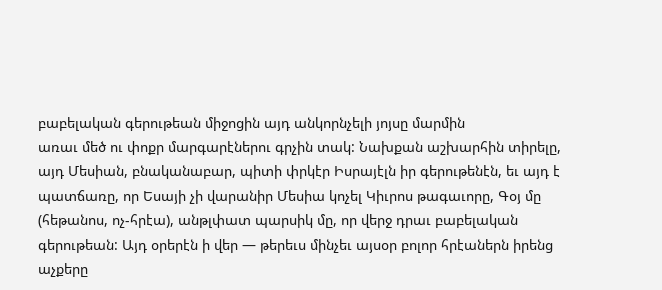բաբելական գերութեան միջոցին այդ անկորնչելի յոյսը մարմին
առաւ մեծ ու փոքր մարգարէներու գրչին տակ: Նախքան աշխարհին տիրելը, այդ Մեսիան, բնականաբար, պիտի փրկէր Իսրայէլն իր գերութենէն, եւ այդ է պատճառը, որ Եսայի չի վարանիր Մեսիա կոչել Կիւրոս թագաւորը, Գօյ մը (հեթանոս, ոչ-հրէա), անթլփատ պարսիկ մը, որ վերջ դրաւ բաբելական գերութեան: Այդ օրերէն ի վեր — թերեւս մինչեւ այսօր բոլոր հրէաներն իրենց աչքերը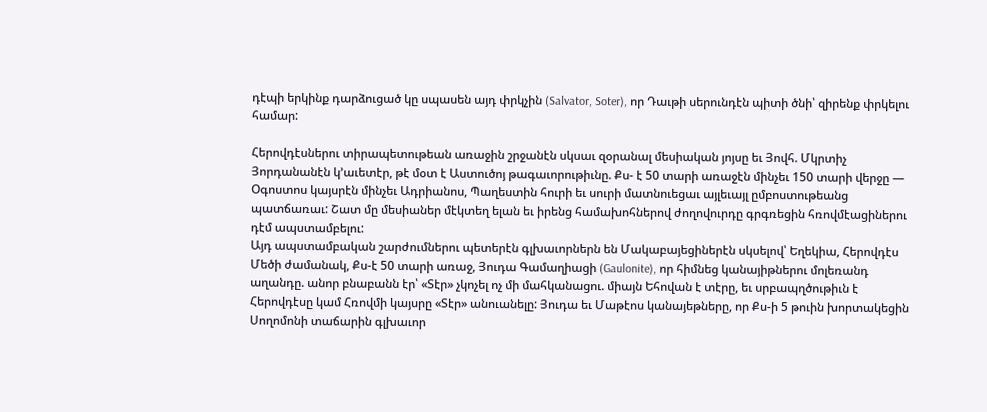դէպի երկինք դարձուցած կը սպասեն այդ փրկչին (Salvator, Soter), որ Դաւթի սերունդէն պիտի ծնի՝ զիրենք փրկելու համար:

Հերովդէսներու տիրապետութեան առաջին շրջանէն սկսաւ զօրանալ մեսիական յոյսը եւ Յովհ. Մկրտիչ Յորդանանէն կ’աւետէր, թէ մօտ է Աստուծոյ թագաւորութիւնը. Քս- է 50 տարի առաջէն մինչեւ 150 տարի վերջը — Օգոստոս կայսրէն մինչեւ Ադրիանոս, Պաղեստին հուրի եւ սուրի մատնուեցաւ այլեւայլ ըմբոստութեանց պատճառաւ: Շատ մը մեսիաներ մէկտեղ ելան եւ իրենց համախոհներով ժողովուրդը գրգռեցին հռովմէացիներու դէմ ապստամբելու:
Այդ ապստամբական շարժումներու պետերէն գլխաւորներն են Մակաբայեցիներէն սկսելով՝ Եղեկիա, Հերովդէս Մեծի ժամանակ, Քս-է 50 տարի առաջ, Յուդա Գամաղիացի (Gaulonite), որ հիմնեց կանայիթներու մոլեռանդ աղանդը. անոր բնաբանն էր՝ «Տէր» չկոչել ոչ մի մահկանացու. միայն Եհովան է տէրը, եւ սրբապղծութիւն է Հերովդէսը կամ Հռովմի կայսրը «Տէր» անուանելը: Յուդա եւ Մաթէոս կանայեթները, որ Քս-ի 5 թուին խորտակեցին Սողոմոնի տաճարին գլխաւոր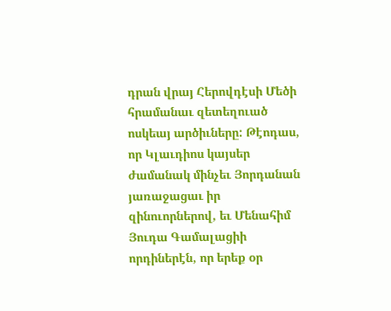դրան վրայ Հերովդէսի Մեծի հրամանաւ զետեղուած ոսկեայ արծիւները: Թէոդաս, որ Կլաւդիոս կայսեր ժամանակ մինչեւ Յորդանան յառաջացաւ իր զինուորներով, եւ Մենահիմ Յուդա Գամալացիի որդիներէն, որ երեք օր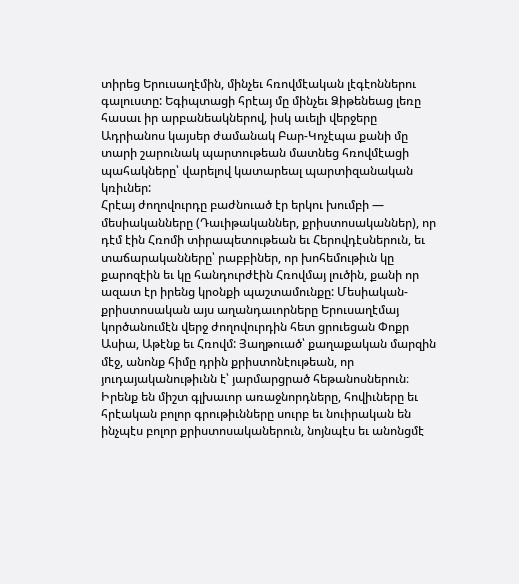տիրեց Երուսաղէմին, մինչեւ հռովմէական լէգէոններու գալուստը: Եգիպտացի հրէայ մը մինչեւ Ձիթենեաց լեռը հասաւ իր արբանեակներով, իսկ աւելի վերջերը Ադրիանոս կայսեր ժամանակ Բար-Կոչէպա քանի մը տարի շարունակ պարտութեան մատնեց հռովմէացի պահակները՝ վարելով կատարեալ պարտիզանական կռիւներ:
Հրէայ ժողովուրդը բաժնուած էր երկու խումբի — մեսիականները (Դաւիթականներ, քրիստոսականներ), որ դէմ էին Հռոմի տիրապետութեան եւ Հերովդէսներուն, եւ տաճարականները՝ րաբբիներ, որ խոհեմութիւն կը քարոզէին եւ կը հանդուրժէին Հռովմայ լուծին, քանի որ ազատ էր իրենց կրօնքի պաշտամունքը: Մեսիական-քրիստոսական այս աղանդաւորները Երուսաղէմայ կործանումէն վերջ ժողովուրդին հետ ցրուեցան Փոքր Ասիա, Աթէնք եւ Հռովմ: Յաղթուած՝ քաղաքական մարզին մէջ, անոնք հիմը դրին քրիստոնէութեան, որ յուդայականութիւնն է՝ յարմարցրած հեթանոսներուն։ Իրենք են միշտ գլխաւոր առաջնորդները, հովիւները եւ հրէական բոլոր գրութիւնները սուրբ եւ նուիրական են ինչպէս բոլոր քրիստոսականերուն, նոյնպէս եւ անոնցմէ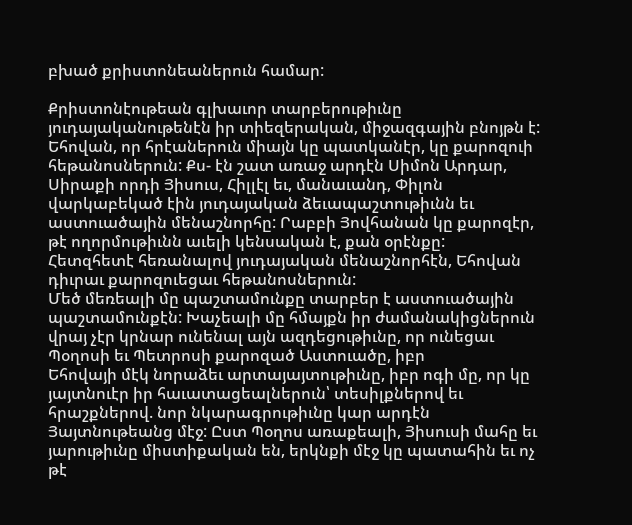բխած քրիստոնեաներուն համար:

Քրիստոնէութեան գլխաւոր տարբերութիւնը յուդայականութենէն իր տիեզերական, միջազգային բնոյթն է: Եհովան, որ հրէաներուն միայն կը պատկանէր, կը քարոզուի հեթանոսներուն: Քս- էն շատ առաջ արդէն Սիմոն Արդար, Սիրաքի որդի Յիսուս, Հիլլէլ եւ, մանաւանդ, Փիլոն վարկաբեկած էին յուդայական ձեւապաշտութիւնն եւ աստուածային մենաշնորհը: Րաբբի Յովհանան կը քարոզէր, թէ ողորմութիւնն աւելի կենսական է, քան օրէնքը:
Հետզհետէ հեռանալով յուդայական մենաշնորհէն, Եհովան դիւրաւ քարոզուեցաւ հեթանոսներուն:
Մեծ մեռեալի մը պաշտամունքը տարբեր է աստուածային պաշտամունքէն: Խաչեալի մը հմայքն իր ժամանակիցներուն վրայ չէր կրնար ունենալ այն ազդեցութիւնը, որ ունեցաւ Պօղոսի եւ Պետրոսի քարոզած Աստուածը, իբր
Եհովայի մէկ նորաձեւ արտայայտութիւնը, իբր ոգի մը, որ կը յայտնուէր իր հաւատացեալներուն՝ տեսիլքներով եւ հրաշքներով. նոր նկարագրութիւնը կար արդէն Յայտնութեանց մէջ: Ըստ Պօղոս առաքեալի, Յիսուսի մահը եւ յարութիւնը միստիքական են, երկնքի մէջ կը պատահին եւ ոչ թէ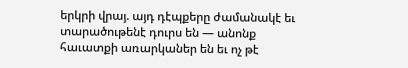երկրի վրայ. այդ դէպքերը ժամանակէ եւ տարածութենէ դուրս են — անոնք հաւատքի առարկաներ են եւ ոչ թէ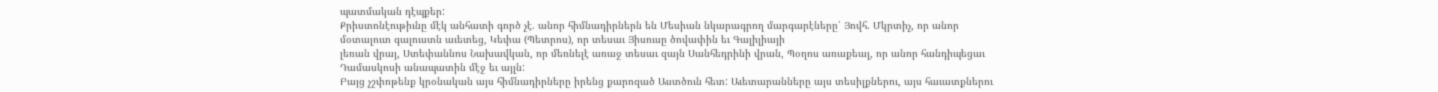պատմական դէպքեր:
Քրիստոնէութիւնը մէկ անհատի գործ չէ. անոր հիմնադիրներն են Մեսիան նկարագրող մարգարէները՝ Յովհ. Մկրտիչ, որ անոր մօտալուտ գալուստն աւետեց, Կեփա (Պետրոս), որ տեսաւ Յիսուսը ծովափին եւ Գալիլիայի
լեռան վրայ, Ստեփաննոս Նախավկան, որ մեռնելէ առաջ տեսաւ զայն Սանհեդրինի վրան, Պօղոս առաքեալ, որ անոր հանդիպեցաւ Դամասկոսի անապատին մէջ եւ այլն:
Բայց չշփոթենք կրօնական այս հիմնադիրները իրենց քարոզած Աստծուն հետ: Աւետարանները այս տեսիլքներու, այս հաւատքներու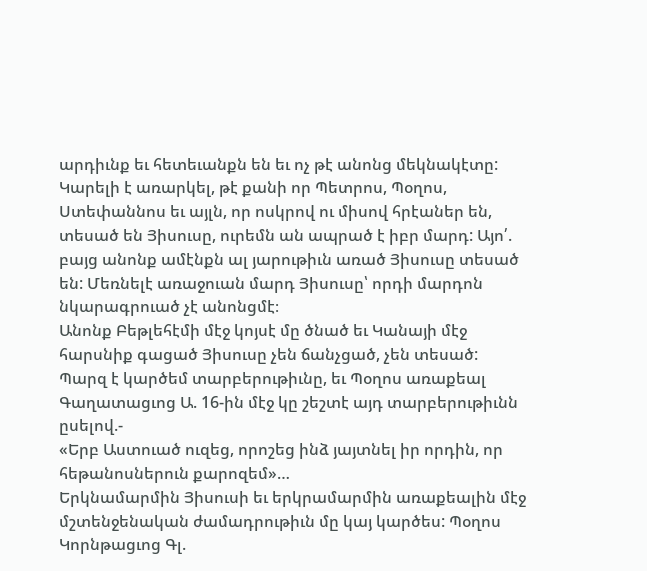արդիւնք եւ հետեւանքն են եւ ոչ թէ անոնց մեկնակէտը:
Կարելի է առարկել, թէ քանի որ Պետրոս, Պօղոս, Ստեփաննոս եւ այլն, որ ոսկրով ու միսով հրէաներ են, տեսած են Յիսուսը, ուրեմն ան ապրած է իբր մարդ: Այո՛. բայց անոնք ամէնքն ալ յարութիւն առած Յիսուսը տեսած են: Մեռնելէ առաջուան մարդ Յիսուսը՝ որդի մարդոն նկարագրուած չէ անոնցմէ։
Անոնք Բեթլեհէմի մէջ կոյսէ մը ծնած եւ Կանայի մէջ հարսնիք գացած Յիսուսը չեն ճանչցած, չեն տեսած:
Պարզ է կարծեմ տարբերութիւնը, եւ Պօղոս առաքեալ Գաղատացւոց Ա. 16-ին մէջ կը շեշտէ այդ տարբերութիւնն ըսելով.-
«Երբ Աստուած ուզեց, որոշեց ինձ յայտնել իր որդին, որ հեթանոսներուն քարոզեմ»…
Երկնամարմին Յիսուսի եւ երկրամարմին առաքեալին մէջ մշտենջենական ժամադրութիւն մը կայ կարծես: Պօղոս Կորնթացւոց Գլ.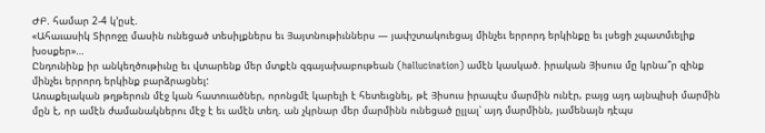ԺԲ. համար 2-4 կ’ըսէ.
«Ահաւասիկ Տիրոջը մասին ունեցած տեսիլքներս եւ Յայտնութիւններս — յափշտակուեցայ մինչեւ երրորդ երկինքը եւ լսեցի չպատմւելիք խօսքեր»…
Ընդունինք իր անկեղծութիւնը եւ վտարենք մեր մտքէն զգայախաբութեան (hallucination) ամէն կասկած. իրական Յիսուս մը կրնա՞ր զինք մինչեւ երրորդ երկինք բարձրացնել:
Առաքելական թղթերուն մէջ կան հատուածներ, որոնցմէ կարելի է հետեւցնել, թէ Յիսուս իրապէս մարմին ունէր, բայց այդ այնպիսի մարմին մըն է, որ ամէն ժամանակներու մէջ է եւ ամէն տեղ. ան չկրնար մեր մարմինն ունեցած ըլլալ՝ այդ մարմինն, յամենայն դէպս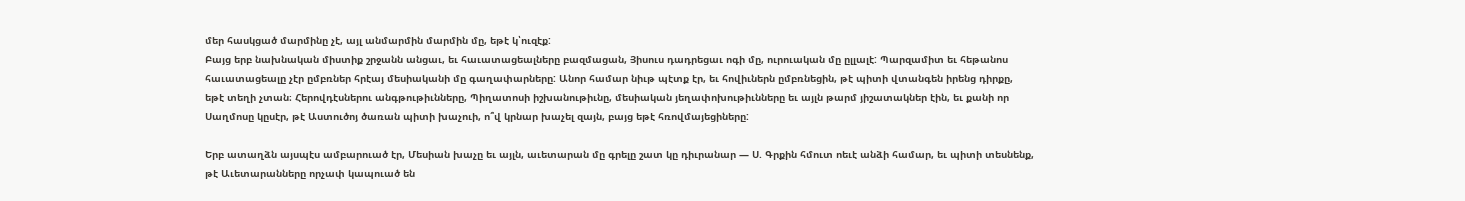մեր հասկցած մարմինը չէ, այլ անմարմին մարմին մը, եթէ կ՝ուզէք:
Բայց երբ նախնական միստիք շրջանն անցաւ, եւ հաւատացեալները բազմացան, Յիսուս դադրեցաւ ոգի մը, ուրուական մը ըլլալէ: Պարզամիտ եւ հեթանոս հաւատացեալը չէր ըմբռներ հրէայ մեսիականի մը գաղափարները: Անոր համար նիւթ պէտք էր, եւ հովիւներն ըմբռնեցին, թէ պիտի վտանգեն իրենց դիրքը, եթէ տեղի չտան։ Հերովդէսներու անգթութիւնները, Պիղատոսի իշխանութիւնը, մեսիական յեղափոխութիւնները եւ այլն թարմ յիշատակներ էին, եւ քանի որ Սաղմոսը կըսէր, թէ Աստուծոյ ծառան պիտի խաչուի, ո՞վ կրնար խաչել զայն, բայց եթէ հռովմայեցիները:

Երբ ատաղձն այսպէս ամբարուած էր, Մեսիան խաչը եւ այլն, աւետարան մը գրելը շատ կը դիւրանար — Ս. Գրքին հմուտ ոեւէ անձի համար, եւ պիտի տեսնենք, թէ Աւետարանները որչափ կապուած են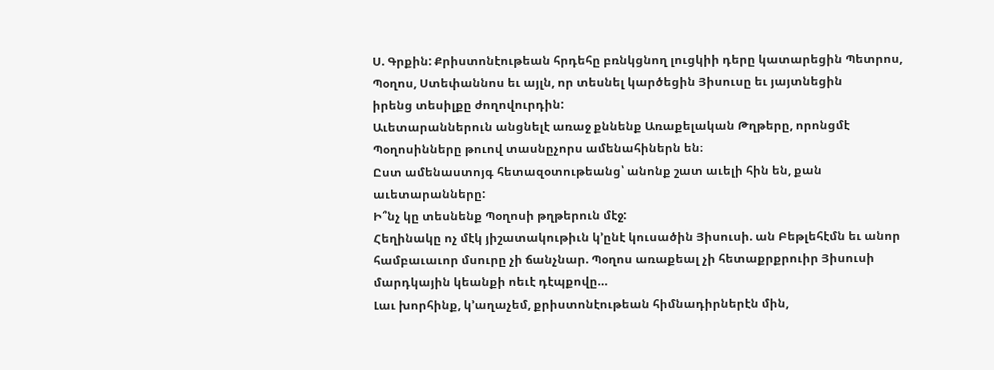Ս. Գրքին: Քրիստոնէութեան հրդեհը բռնկցնող լուցկիի դերը կատարեցին Պետրոս, Պօղոս, Ստեփաննոս եւ այլն, որ տեսնել կարծեցին Յիսուսը եւ յայտնեցին
իրենց տեսիլքը ժողովուրդին:
Աւետարաններուն անցնելէ առաջ քննենք Առաքելական Թղթերը, որոնցմէ Պօղոսինները թուով տասնըչորս ամենահիներն են։
Ըստ ամենաստոյգ հետազօտութեանց՝ անոնք շատ աւելի հին են, քան աւետարանները:
Ի՞նչ կը տեսնենք Պօղոսի թղթերուն մէջ:
Հեղինակը ոչ մէկ յիշատակութիւն կ’ընէ կուսածին Յիսուսի. ան Բեթլեհէմն եւ անոր համբաւաւոր մսուրը չի ճանչնար. Պօղոս առաքեալ չի հետաքրքրուիր Յիսուսի մարդկային կեանքի ոեւէ դէպքովը…
Լաւ խորհինք, կ’աղաչեմ, քրիստոնէութեան հիմնադիրներէն մին,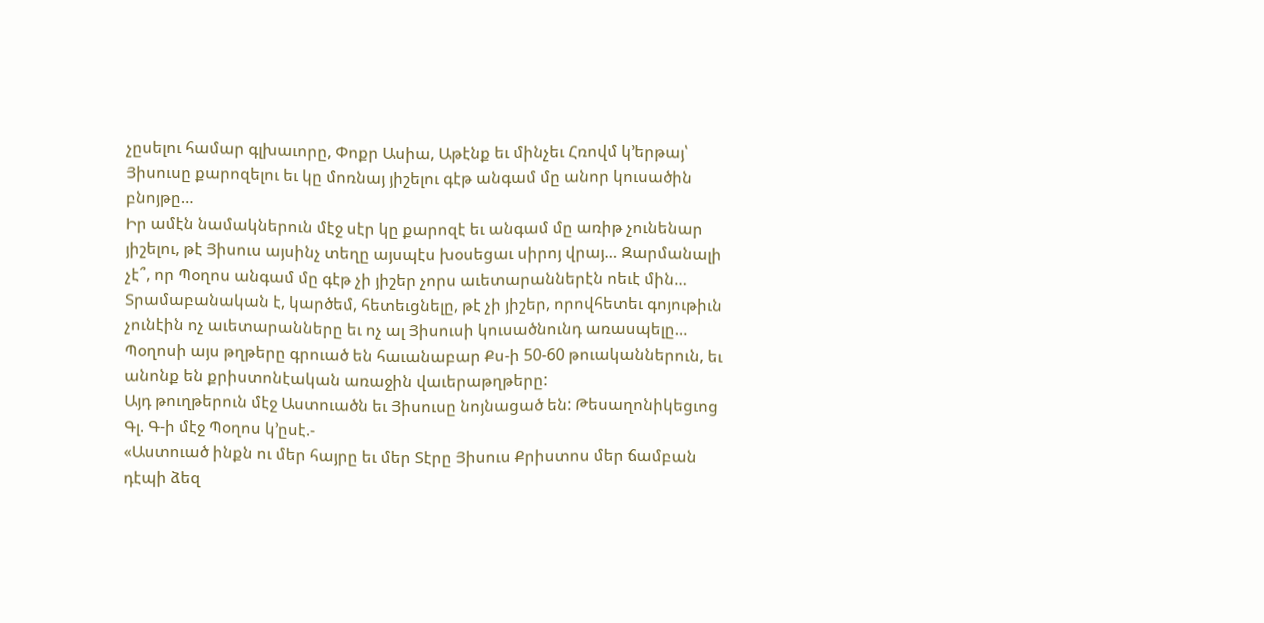չըսելու համար գլխաւորը, Փոքր Ասիա, Աթէնք եւ մինչեւ Հռովմ կ’երթայ՝ Յիսուսը քարոզելու եւ կը մոռնայ յիշելու գէթ անգամ մը անոր կուսածին բնոյթը…
Իր ամէն նամակներուն մէջ սէր կը քարոզէ եւ անգամ մը առիթ չունենար յիշելու, թէ Յիսուս այսինչ տեղը այսպէս խօսեցաւ սիրոյ վրայ… Զարմանալի չէ՞, որ Պօղոս անգամ մը գէթ չի յիշեր չորս աւետարաններէն ոեւէ մին…
Տրամաբանական է, կարծեմ, հետեւցնելը, թէ չի յիշեր, որովհետեւ գոյութիւն չունէին ոչ աւետարանները եւ ոչ ալ Յիսուսի կուսածնունդ առասպելը…
Պօղոսի այս թղթերը գրուած են հաւանաբար Քս-ի 50-60 թուականներուն, եւ անոնք են քրիստոնէական առաջին վաւերաթղթերը:
Այդ թուղթերուն մէջ Աստուածն եւ Յիսուսը նոյնացած են: Թեսաղոնիկեցւոց Գլ. Գ-ի մէջ Պօղոս կ’ըսէ.-
«Աստուած ինքն ու մեր հայրը եւ մեր Տէրը Յիսուս Քրիստոս մեր ճամբան դէպի ձեզ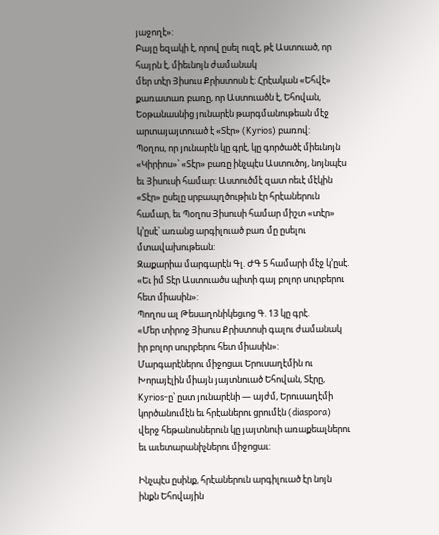յաջողէ»:
Բայը եզակի է, որով ըսել ուզէ, թէ Աստուած, որ հայրն է, միեւնոյն ժամանակ
մեր տէր Յիսուս Քրիստոսն է: Հրէական «Եհվէ» քառատառ բառը, որ Աստուածն է, Եհովան, Եօթանասնից յունարէն թարգմանութեան մէջ արտայայտուած է «Տէր» (Kyrios) բառով:
Պօղոս, որ յունարէն կը գրէ, կը գործածէ միեւնոյն «Կիրիոս»՝ «Տէր» բառը ինչպէս Աստուծոյ, նոյնպէս եւ Յիսուսի համար: Աստուծմէ զատ ոեւէ մէկին «Տէր» ըսելը սրբապղծութիւն էր հրէաներուն համար, եւ Պօղոս Յիսուսի համար միշտ «տէր» կ’ըսէ՝ առանց արգիլուած բառ մը ըսելու մտավախութեան:
Զաքարիա մարգարէն Գլ. ԺԳ 5 համարի մէջ կ’ըսէ.
«Եւ իմ Տէր Աստուածս պիտի գայ բոլոր սուրբերու հետ միասին»:
Պողոս ալ Թեսաղոնիկեցւոց Գ. 13 կը գրէ.
«Մեր տիրոջ Յիսուս Քրիստոսի գալու ժամանակ իր բոլոր սուրբերու հետ միասին»:
Մարգարէներու միջոցաւ Երուսաղէմին ու Խորայէլին միայն յայտնուած Եհովան, Տէրը, Kyrios-ը՝ ըստ յունարէնի — այժմ, Երուսաղէմի կործանումէն եւ հրէաներու ցրումէն (diaspora) վերջ հեթանոսներուն կը յայտնուի առաքեալներու եւ աւետարանիչներու միջոցաւ:

Ինչպէս ըսինք, հրէաներուն արգիլուած էր նոյն ինքն Եհովային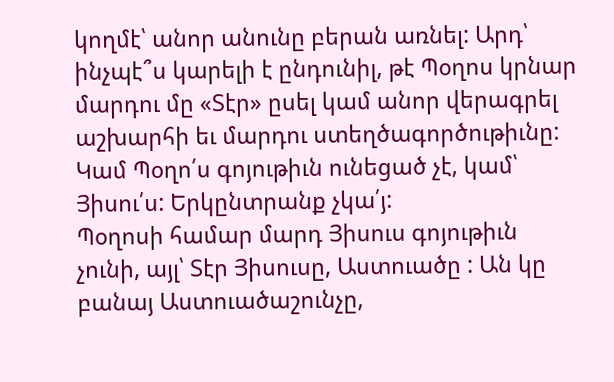կողմէ՝ անոր անունը բերան առնել: Արդ՝ ինչպէ՞ս կարելի է ընդունիլ, թէ Պօղոս կրնար մարդու մը «Տէր» ըսել կամ անոր վերագրել աշխարհի եւ մարդու ստեղծագործութիւնը: Կամ Պօղո՛ս գոյութիւն ունեցած չէ, կամ՝ Յիսու՛ս: Երկընտրանք չկա՛յ:
Պօղոսի համար մարդ Յիսուս գոյութիւն չունի, այլ՝ Տէր Յիսուսը, Աստուածը : Ան կը բանայ Աստուածաշունչը,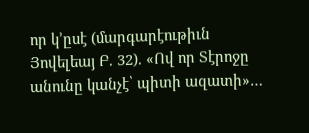որ կ’ըսէ (մարգարէութիւն Յովելեայ Բ. 32). «Ով որ Տէրոջը անունը կանչէ՝ պիտի ազատի»…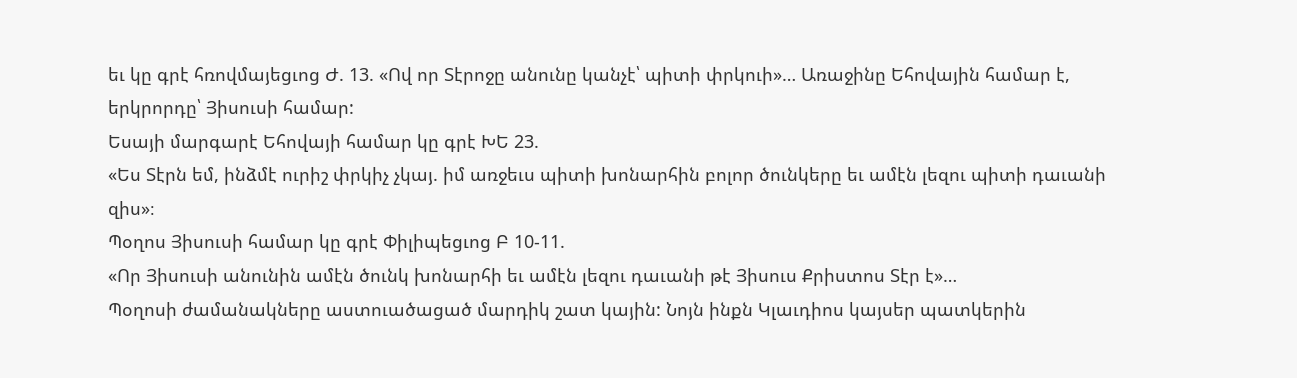եւ կը գրէ հռովմայեցւոց Ժ. 13. «Ով որ Տէրոջը անունը կանչէ՝ պիտի փրկուի»… Առաջինը Եհովային համար է, երկրորդը՝ Յիսուսի համար:
Եսայի մարգարէ Եհովայի համար կը գրէ ԽԵ 23.
«Ես Տէրն եմ, ինձմէ ուրիշ փրկիչ չկայ. իմ առջեւս պիտի խոնարհին բոլոր ծունկերը եւ ամէն լեզու պիտի դաւանի զիս»։
Պօղոս Յիսուսի համար կը գրէ Փիլիպեցւոց Բ 10-11.
«Որ Յիսուսի անունին ամէն ծունկ խոնարհի եւ ամէն լեզու դաւանի թէ Յիսուս Քրիստոս Տէր է»…
Պօղոսի ժամանակները աստուածացած մարդիկ շատ կային: Նոյն ինքն Կլաւդիոս կայսեր պատկերին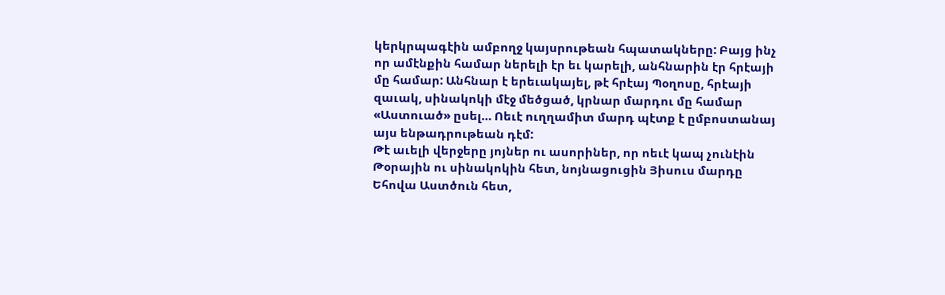կերկրպագէին ամբողջ կայսրութեան հպատակները: Բայց ինչ որ ամէնքին համար ներելի էր եւ կարելի, անհնարին էր հրէայի մը համար: Անհնար է երեւակայել, թէ հրէայ Պօղոսը, հրէայի զաւակ, սինակոկի մէջ մեծցած, կրնար մարդու մը համար «Աստուած» ըսել… Ոեւէ ուղղամիտ մարդ պէտք է ըմբոստանայ այս ենթադրութեան դէմ:
Թէ աւելի վերջերը յոյներ ու ասորիներ, որ ոեւէ կապ չունէին Թօրային ու սինակոկին հետ, նոյնացուցին Յիսուս մարդը Եհովա Աստծուն հետ,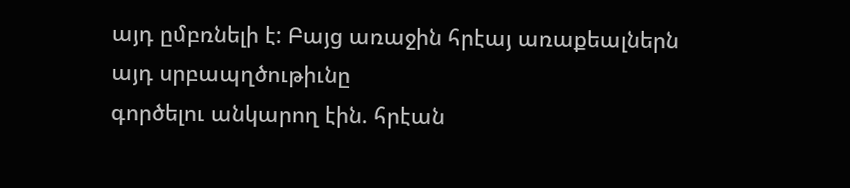այդ ըմբռնելի է: Բայց առաջին հրէայ առաքեալներն այդ սրբապղծութիւնը
գործելու անկարող էին. հրէան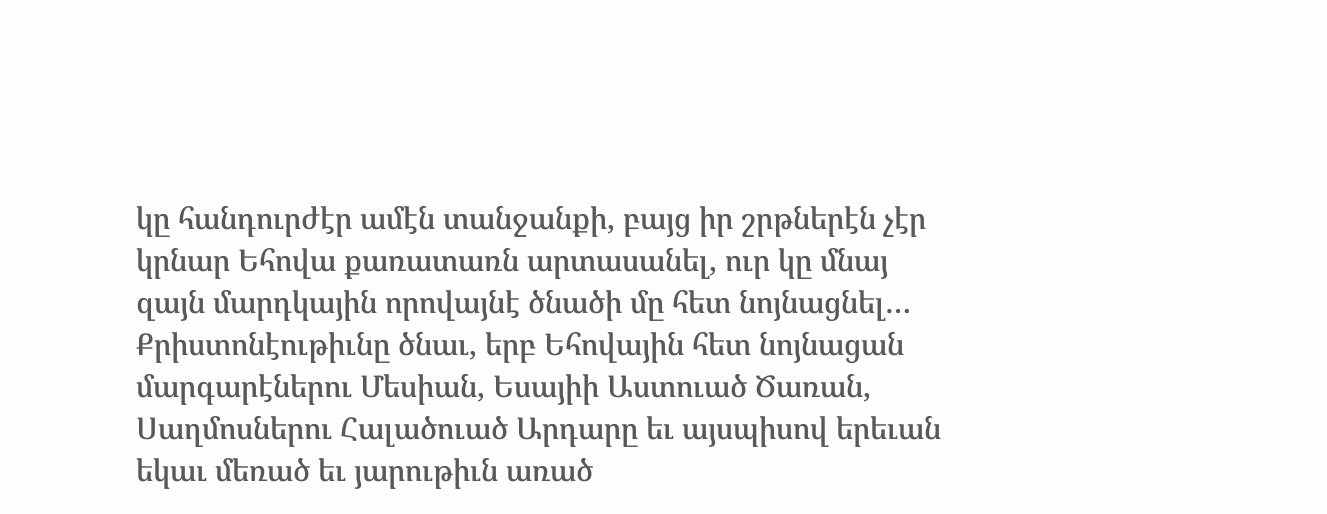կը հանդուրժէր ամէն տանջանքի, բայց իր շրթներէն չէր կրնար Եհովա քառատառն արտասանել, ուր կը մնայ զայն մարդկային որովայնէ ծնածի մը հետ նոյնացնել…
Քրիստոնէութիւնը ծնաւ, երբ Եհովային հետ նոյնացան մարգարէներու Մեսիան, Եսայիի Աստուած Ծառան, Սաղմոսներու Հալածուած Արդարը եւ այսպիսով երեւան եկաւ մեռած եւ յարութիւն առած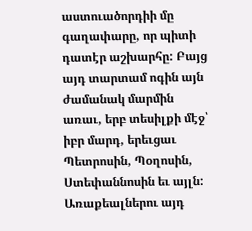աստուածորդիի մը գաղափարը, որ պիտի դատէր աշխարհը: Բայց այդ տարտամ ոգին այն ժամանակ մարմին առաւ, երբ տեսիլքի մէջ՝ իբր մարդ, երեւցաւ Պետրոսին, Պօղոսին, Ստեփաննոսին եւ այլն:
Առաքեալներու այդ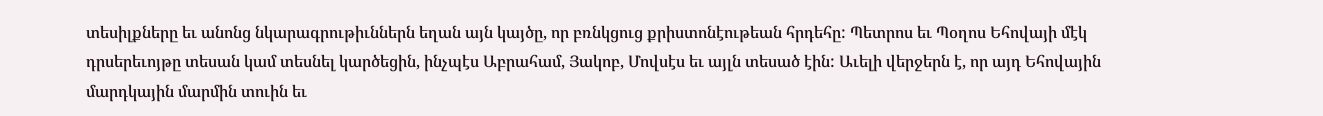տեսիլքները եւ անոնց նկարագրութիւններն եղան այն կայծը, որ բռնկցուց քրիստոնէութեան հրդեհը: Պետրոս եւ Պօղոս Եհովայի մէկ դրսերեւոյթը տեսան կամ տեսնել կարծեցին, ինչպէս Աբրահամ, Յակոբ, Մովսէս եւ այլն տեսած էին: Աւելի վերջերն է, որ այդ Եհովային մարդկային մարմին տուին եւ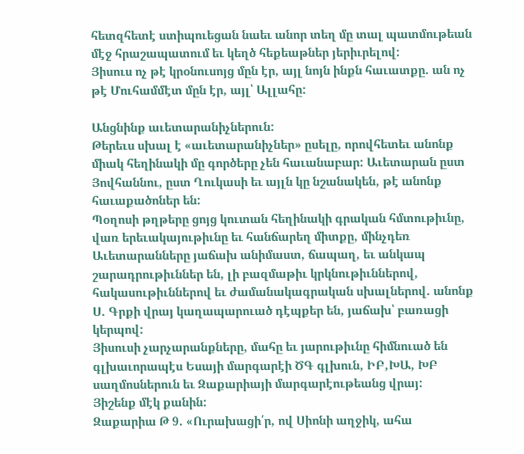հետզհետէ ստիպուեցան նաեւ անոր տեղ մը տալ պատմութեան մէջ հրաշապատում եւ կեղծ հեքեաթներ յերիւրելով:
Յիսուս ոչ թէ կրօնուսոյց մըն էր, այլ նոյն ինքն հաւատքը. ան ոչ թէ Մուհամմէտ մըն էր, այլ՝ Ալլահը:

Անցնինք աւետարանիչներուն:
Թերեւս սխալ է «աւետարանիչներ» ըսելը, որովհետեւ անոնք միակ հեղինակի մը գործերը չեն հաւանաբար: Աւետարան ըստ Յովհաննու, ըստ Ղուկասի եւ այլն կը նշանակեն, թէ անոնք հաւաքածոներ են:
Պօղոսի թղթերը ցոյց կուտան հեղինակի գրական հմտութիւնը, վառ երեւակայութիւնը եւ հանճարեղ միտքը, մինչդեռ Աւետարանները յաճախ անիմաստ, ճապաղ, եւ անկապ շարադրութիւններ են, լի բազմաթիւ կրկնութիւններով, հակասութիւններով եւ ժամանակագրական սխալներով. անոնք Ս. Գրքի վրայ կաղապարուած դէպքեր են, յաճախ՝ բառացի կերպով:
Յիսուսի չարչարանքները, մահը եւ յարութիւնը հիմնուած են գլխաւորապէս Եսայի մարգարէի ԾԳ գլխուն, ԻԲ,ԽԱ, ԽԲ սաղմոսներուն եւ Զաքարիայի մարգարէութեանց վրայ:
Յիշենք մէկ քանին:
Զաքարիա Թ 9. «Ուրախացի՛ր, ով Սիոնի աղջիկ, ահա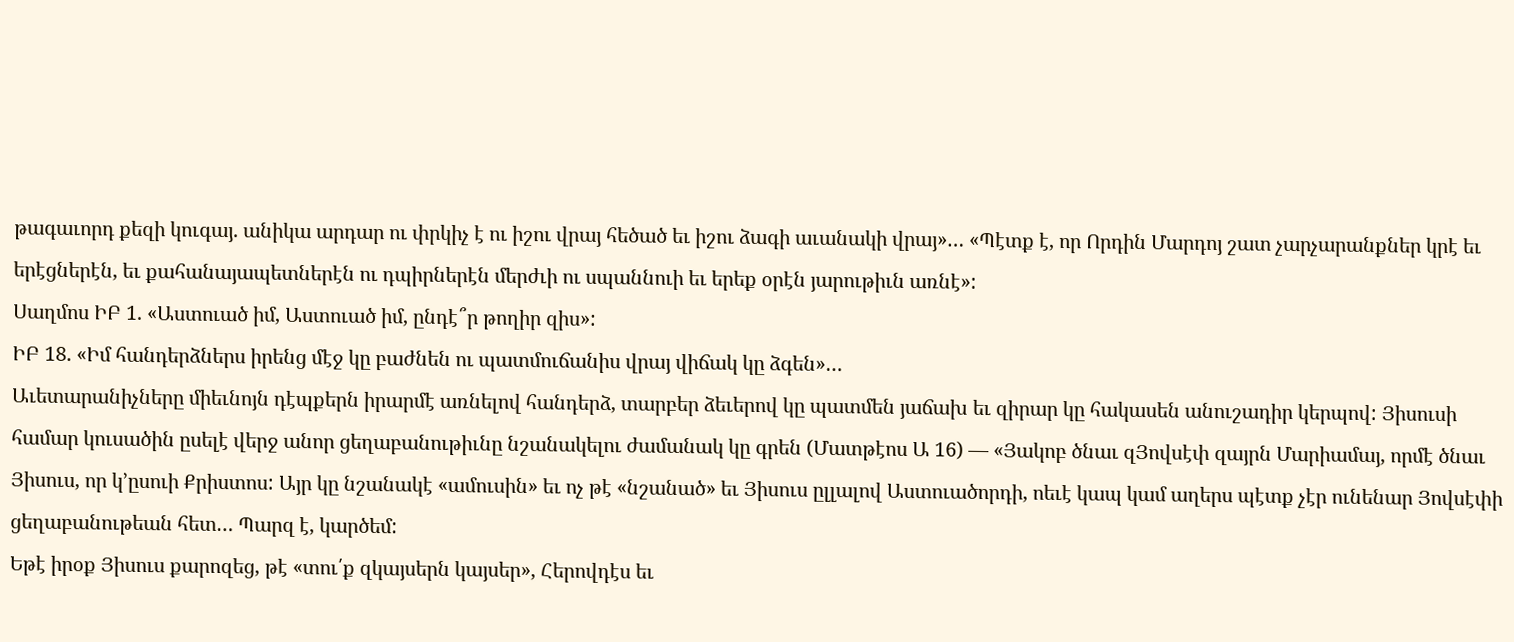թագաւորդ քեզի կուգայ. անիկա արդար ու փրկիչ է ու իշու վրայ հեծած եւ իշու ձագի աւանակի վրայ»… «Պէտք է, որ Որդին Մարդոյ շատ չարչարանքներ կրէ եւ երէցներէն, եւ քահանայապետներէն ու դպիրներէն մերժւի ու սպաննուի եւ երեք օրէն յարութիւն առնէ»:
Սաղմոս ԻԲ 1. «Աստուած իմ, Աստուած իմ, ընդէ՞ր թողիր զիս»:
ԻԲ 18. «Իմ հանդերձներս իրենց մէջ կը բաժնեն ու պատմուճանիս վրայ վիճակ կը ձգեն»…
Աւետարանիչները միեւնոյն դէպքերն իրարմէ առնելով հանդերձ, տարբեր ձեւերով կը պատմեն յաճախ եւ զիրար կը հակասեն անուշադիր կերպով: Յիսուսի համար կուսածին ըսելէ վերջ անոր ցեղաբանութիւնը նշանակելու ժամանակ կը գրեն (Մատթէոս Ա 16) — «Յակոբ ծնաւ զՅովսէփ զայրն Մարիամայ, որմէ ծնաւ Յիսուս, որ կ’ըսուի Քրիստոս: Այր կը նշանակէ «ամուսին» եւ ոչ թէ «նշանած» եւ Յիսուս ըլլալով Աստուածորդի, ոեւէ կապ կամ աղերս պէտք չէր ունենար Յովսէփի ցեղաբանութեան հետ… Պարզ է, կարծեմ:
Եթէ իրօք Յիսուս քարոզեց, թէ «տու՛ք զկայսերն կայսեր», Հերովդէս եւ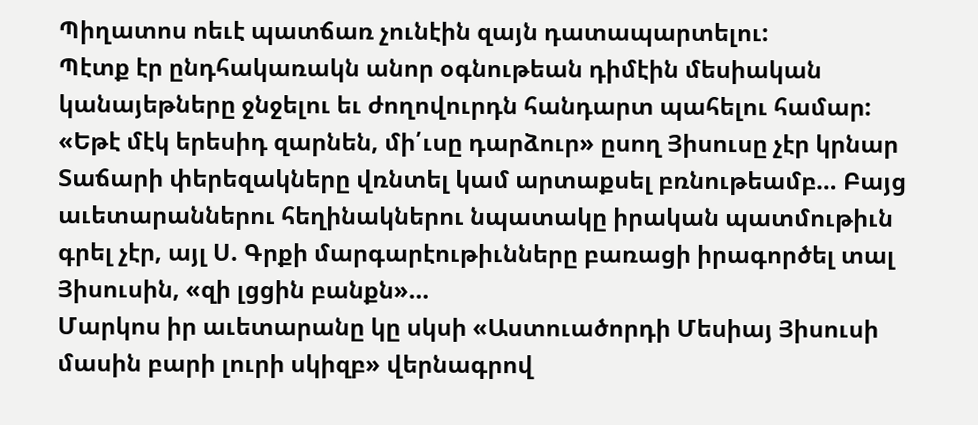Պիղատոս ոեւէ պատճառ չունէին զայն դատապարտելու:
Պէտք էր ընդհակառակն անոր օգնութեան դիմէին մեսիական կանայեթները ջնջելու եւ ժողովուրդն հանդարտ պահելու համար:
«Եթէ մէկ երեսիդ զարնեն, մի՛ւսը դարձուր» ըսող Յիսուսը չէր կրնար Տաճարի փերեզակները վռնտել կամ արտաքսել բռնութեամբ… Բայց աւետարաններու հեղինակներու նպատակը իրական պատմութիւն գրել չէր, այլ Ս. Գրքի մարգարէութիւնները բառացի իրագործել տալ Յիսուսին, «զի լցցին բանքն»…
Մարկոս իր աւետարանը կը սկսի «Աստուածորդի Մեսիայ Յիսուսի մասին բարի լուրի սկիզբ» վերնագրով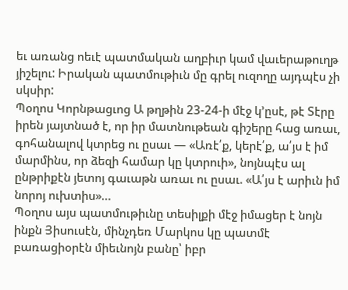եւ առանց ոեւէ պատմական աղբիւր կամ վաւերաթուղթ յիշելու: Իրական պատմութիւն մը գրել ուզողը այդպէս չի սկսիր:
Պօղոս Կորնթացւոց Ա թղթին 23-24-ի մէջ կ’ըսէ, թէ Տէրը իրեն յայտնած է, որ իր մատնութեան գիշերը հաց առաւ, գոհանալով կտրեց ու ըսաւ — «Առէ՛ք, կերէ՛ք, ա՛յս է իմ մարմինս, որ ձեզի համար կը կտրուի», նոյնպէս ալ ընթրիքէն յետոյ գաւաթն առաւ ու ըսաւ. «Ա՛յս է արիւն իմ նորոյ ուխտիս»…
Պօղոս այս պատմութիւնը տեսիլքի մէջ իմացեր է նոյն ինքն Յիսուսէն, մինչդեռ Մարկոս կը պատմէ բառացիօրէն միեւնոյն բանը՝ իբր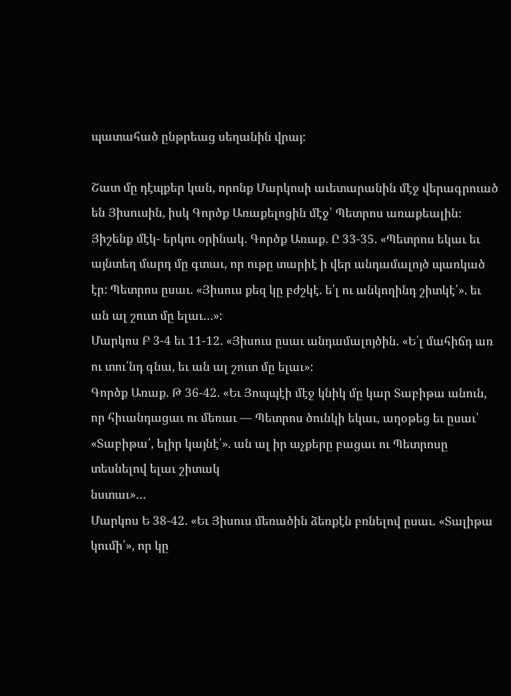պատահած ընթրեաց սեղանին վրայ:

Շատ մը դէպքեր կան, որոնք Մարկոսի աւետարանին մէջ վերագրուած են Յիսուսին, իսկ Գործք Առաքելոցին մէջ՝ Պետրոս առաքեալին։ Յիշենք մէկ- երկու օրինակ. Գործք Առաք. Ը 33-35. «Պետրոս եկաւ եւ այնտեղ մարդ մը գտաւ, որ ութը տարիէ ի վեր անդամալոյծ պառկած էր: Պետրոս ըսաւ. «Յիսուս քեզ կը բժշկէ. ե՛լ ու անկողինդ շիտկէ՛». եւ ան ալ շուտ մը ելաւ…»:
Մարկոս Բ 3-4 եւ 11-12. «Յիսուս ըսաւ անդամալոյծին. «Ե՛լ մահիճդ առ ու տու՛նդ գնա, եւ ան ալ շուտ մը ելաւ»:
Գործք Առաք. Թ 36-42. «Եւ Յոպպէի մէջ կնիկ մը կար Տաբիթա անուն, որ հիւանդացաւ ու մեռաւ — Պետրոս ծունկի եկաւ, աղօթեց եւ ըսաւ՝ «Տաբիթա՛, ելիր կայնէ՛». ան ալ իր աչքերը բացաւ ու Պետրոսը տեսնելով ելաւ շիտակ
նստաւ»…
Մարկոս Ե 38-42. «Եւ Յիսուս մեռածին ձեռքէն բռնելով ըսաւ. «Տալիթա կումի՛», որ կը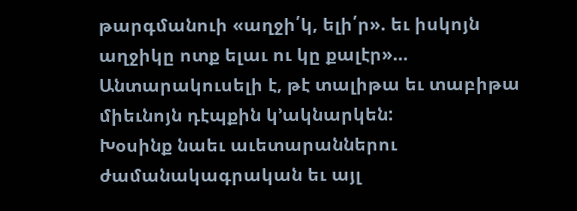թարգմանուի «աղջի՛կ, ելի՛ր». եւ իսկոյն աղջիկը ոտք ելաւ ու կը քալէր»…
Անտարակուսելի է, թէ տալիթա եւ տաբիթա միեւնոյն դէպքին կ’ակնարկեն:
Խօսինք նաեւ աւետարաններու ժամանակագրական եւ այլ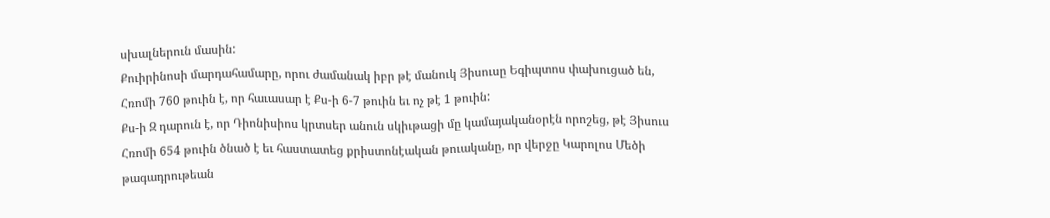սխալներուն մասին:
Քուիրինոսի մարդահամարը, որու ժամանակ իբր թէ մանուկ Յիսուսը Եգիպտոս փախուցած են, Հռոմի 760 թուին է, որ հաւասար է Քս-ի 6-7 թուին եւ ոչ թէ 1 թուին:
Քս-ի Զ դարուն է, որ Դիոնիսիոս կրտսեր անուն սկիւթացի մը կամայականօրէն որոշեց, թէ Յիսուս Հռոմի 654 թուին ծնած է եւ հաստատեց քրիստոնէական թուականը, որ վերջը Կարոլոս Մեծի թագադրութեան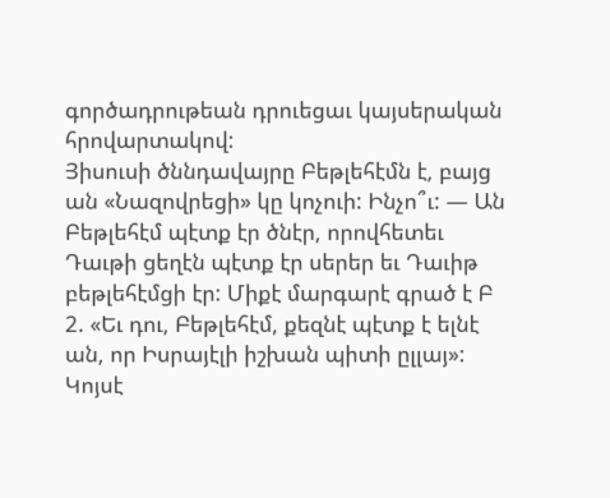գործադրութեան դրուեցաւ կայսերական հրովարտակով:
Յիսուսի ծննդավայրը Բեթլեհէմն է, բայց ան «Նազովրեցի» կը կոչուի: Ինչո՞ւ: — Ան Բեթլեհէմ պէտք էր ծնէր, որովհետեւ Դաւթի ցեղէն պէտք էր սերեր եւ Դաւիթ բեթլեհէմցի էր: Միքէ մարգարէ գրած է Բ 2. «Եւ դու, Բեթլեհէմ, քեզնէ պէտք է ելնէ ան, որ Իսրայէլի իշխան պիտի ըլլայ»: Կոյսէ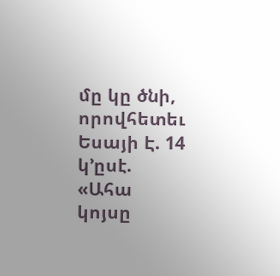մը կը ծնի, որովհետեւ Եսայի Է. 14 կ’ըսէ. «Ահա կոյսը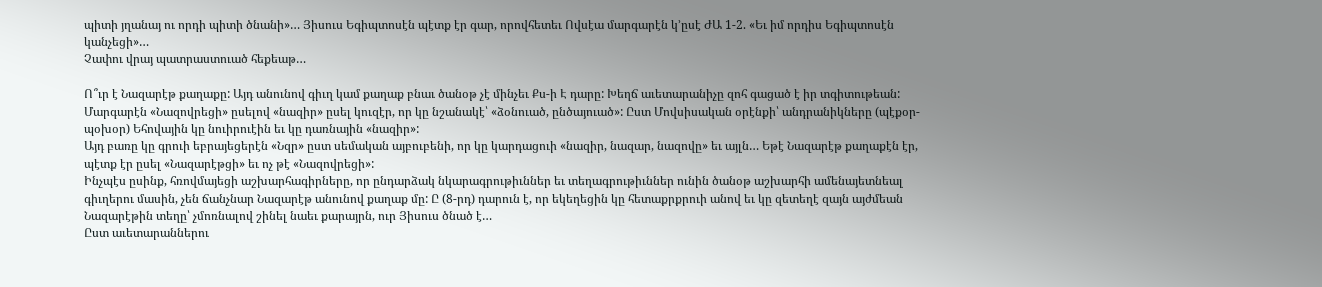պիտի յղանայ ու որդի պիտի ծնանի»… Յիսուս Եգիպտոսէն պէտք էր գար, որովհետեւ Ովսէա մարգարէն կ’ըսէ ԺԱ 1-2. «Եւ իմ որդիս Եգիպտոսէն կանչեցի»…
Չափու վրայ պատրաստուած հեքեաթ…

Ո՞ւր է Նազարէթ քաղաքը: Այդ անունով գիւղ կամ քաղաք բնաւ ծանօթ չէ մինչեւ Քս-ի Է դարը: Խեղճ աւետարանիչը զոհ գացած է իր տգիտութեան: Մարգարէն «Նազովրեցի» ըսելով «նազիր» ըսել կուզէր, որ կը նշանակէ՝ «ձօնուած, ընծայուած»: Ըստ Մովսիսական օրէնքի՝ անդրանիկները (պէքօր-պօխօր) Եհովային կը նուիրուէին եւ կը դառնային «նազիր»:
Այդ բառը կը գրուի եբրայեցերէն «Նզր» ըստ սեմական այբուբենի, որ կը կարդացուի «նազիր, նազար, նազովը» եւ այլն… Եթէ Նազարէթ քաղաքէն էր, պէտք էր ըսել «Նազարէթցի» եւ ոչ թէ «Նազովրեցի»:
Ինչպէս ըսինք, հռովմայեցի աշխարհագիրները, որ ընդարձակ նկարագրութիւններ եւ տեղագրութիւններ ունին ծանօթ աշխարհի ամենայետնեալ գիւղերու մասին, չեն ճանչնար Նազարէթ անունով քաղաք մը: Ը (8-րդ) դարուն է, որ եկեղեցին կը հետաքրքրուի անով եւ կը զետեղէ զայն այժմեան Նազարէթին տեղը՝ չմոռնալով շինել նաեւ քարայրն, ուր Յիսուս ծնած է…
Ըստ աւետարաններու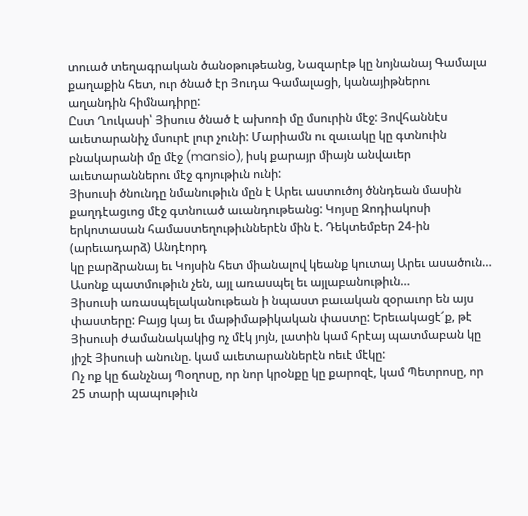տուած տեղագրական ծանօթութեանց, Նազարէթ կը նոյնանայ Գամալա քաղաքին հետ, ուր ծնած էր Յուդա Գամալացի, կանայիթներու աղանդին հիմնադիրը:
Ըստ Ղուկասի՝ Յիսուս ծնած է ախոռի մը մսուրին մէջ: Յովհաննէս աւետարանիչ մսուրէ լուր չունի: Մարիամն ու զաւակը կը գտնուին բնակարանի մը մէջ (mansio), իսկ քարայր միայն անվաւեր աւետարաններու մէջ գոյութիւն ունի:
Յիսուսի ծնունդը նմանութիւն մըն է Արեւ աստուծոյ ծննդեան մասին քաղդէացւոց մէջ գտնուած աւանդութեանց: Կոյսը Զոդիակոսի երկոտասան համաստեղութիւններէն մին է. Դեկտեմբեր 24-ին (արեւադարձ) Անդէորդ
կը բարձրանայ եւ Կոյսին հետ միանալով կեանք կուտայ Արեւ ասածուն…
Ասոնք պատմութիւն չեն, այլ առասպել եւ այլաբանութիւն…
Յիսուսի առասպելականութեան ի նպաստ բաւական զօրաւոր են այս փաստերը: Բայց կայ եւ մաթիմաթիկական փաստը: Երեւակացէ՜ք, թէ Յիսուսի ժամանակակից ոչ մէկ յոյն, լատին կամ հրէայ պատմաբան կը յիշէ Յիսուսի անունը. կամ աւետարաններէն ոեւէ մէկը:
Ոչ ոք կը ճանչնայ Պօղոսը, որ նոր կրօնքը կը քարոզէ, կամ Պետրոսը, որ 25 տարի պապութիւն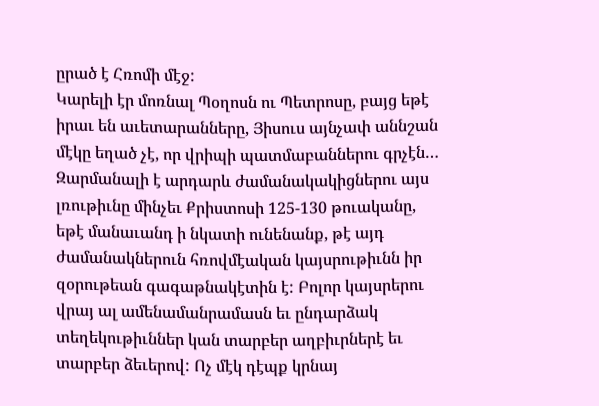ըրած է Հռոմի մէջ:
Կարելի էր մոռնալ Պօղոսն ու Պետրոսը, բայց եթէ իրաւ են աւետարանները, Յիսուս այնչափ աննշան մէկը եղած չէ, որ վրիպի պատմաբաններու գրչէն…
Զարմանալի է արդարև ժամանակակիցներու այս լռութիւնը մինչեւ Քրիստոսի 125-130 թուականը, եթէ մանաւանդ ի նկատի ունենանք, թէ այդ ժամանակներուն հռովմէական կայսրութիւնն իր զօրութեան գագաթնակէտին է: Բոլոր կայսրերու վրայ ալ ամենամանրամասն եւ ընդարձակ տեղեկութիւններ կան տարբեր աղբիւրներէ եւ տարբեր ձեւերով: Ոչ մէկ դէպք կրնայ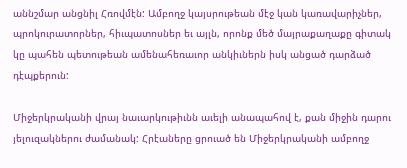աննշմար անցնիլ Հռովմէն: Ամբողջ կայսրութեան մէջ կան կառավարիչներ, պրոկուրատորներ, հիւպատոսներ եւ այլն, որոնք մեծ մայրաքաղաքը գիտակ կը պահեն պետութեան ամենահեռաւոր անկիւներն իսկ անցած դարձած դէպքերուն:

Միջերկրականի վրայ նաւարկութիւնն աւելի անապահով է, քան միջին դարու յելուզակներու ժամանակ: Հրէաները ցրուած են Միջերկրականի ամբողջ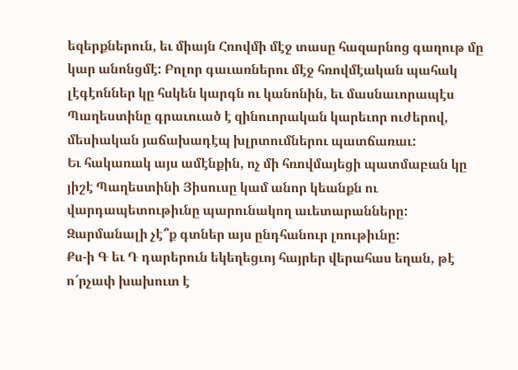եզերքներուն, եւ միայն Հռովմի մէջ տասը հազարնոց գաղութ մը կար անոնցմէ: Բոլոր գաւառներու մէջ հռովմէական պահակ լէգէոններ կը հսկեն կարգն ու կանոնին, եւ մասնաւորապէս Պաղեստինը գրաւուած է զինուորական կարեւոր ուժերով, մեսիական յաճախադէպ խլրտումներու պատճառաւ:
Եւ հակառակ այս ամէնքին, ոչ մի հռովմայեցի պատմաբան կը յիշէ Պաղեստինի Յիսուսը կամ անոր կեանքն ու վարդապետութիւնը պարունակող աւետարանները: Զարմանալի չէ՞ք գտներ այս ընդհանուր լռութիւնը:
Քս-ի Գ եւ Դ դարերուն եկեղեցւոյ հայրեր վերահաս եղան, թէ ո՜րչափ խախուտ է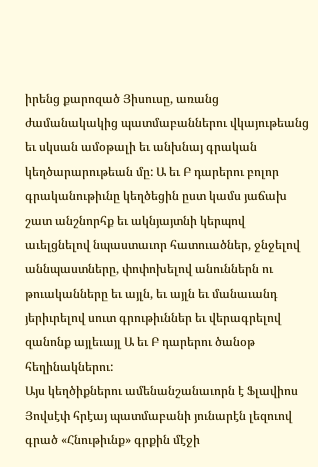իրենց քարոզած Յիսուսը, առանց ժամանակակից պատմաբաններու վկայութեանց եւ սկսան ամօթալի եւ անխնայ գրական կեղծարարութեան մը: Ա եւ Բ դարերու բոլոր գրականութիւնը կեղծեցին ըստ կամս յաճախ շատ անշնորհք եւ ակնյայտնի կերպով աւելցնելով նպաստաւոր հատուածներ, ջնջելով աննպաստները, փոփոխելով անուններն ու թուականները եւ այլն, եւ այլն եւ մանաւանդ յերիւրելով սուտ գրութիւններ եւ վերագրելով զանոնք այլեւայլ Ա եւ Բ դարերու ծանօթ հեղինակներու:
Այս կեղծիքներու ամենանշանաւորն է Ֆլավիոս Յովսէփ հրէայ պատմաբանի յունարէն լեզուով գրած «Հնութիւնք» գրքին մէջի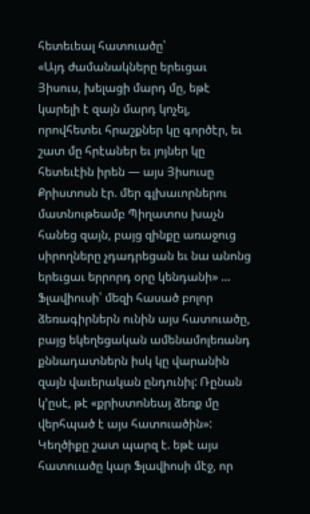հետեւեալ հատուածը՝
«Այդ ժամանակները երեւցաւ Յիսուս, խելացի մարդ մը, եթէ կարելի է զայն մարդ կոչել, որովհետեւ հրաշքներ կը գործէր, եւ շատ մը հրէաներ եւ յոյներ կը հետեւէին իրեն — այս Յիսուսը Քրիստոսն էր. մեր գլխաւորներու մատնութեամբ Պիղատոս խաչն հանեց զայն, բայց զինքը առաջուց սիրողները չդադրեցան եւ նա անոնց երեւցաւ երրորդ օրը կենդանի» …
Ֆլավիուսի՝ մեզի հասած բոլոր ձեռագիրներն ունին այս հատուածը, բայց եկեղեցական ամենամոլեռանդ քննադատներն իսկ կը վարանին զայն վաւերական ընդունիլ: Ռընան կ’ըսէ, թէ «քրիստոնեայ ձեռք մը վերհպած է այս հատուածին»:
Կեղծիքը շատ պարզ է. եթէ այս հատուածը կար Ֆլավիոսի մէջ, որ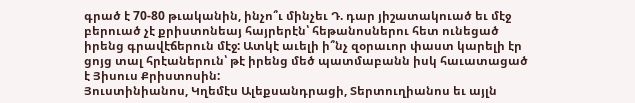գրած է 70-80 թւականին, ինչո՞ւ մինչեւ Դ. դար յիշատակուած եւ մէջ բերուած չէ քրիստոնեայ հայրերէն՝ հեթանոսներու հետ ունեցած իրենց գրավէճերուն մէջ: Ատկէ աւելի ի՞նչ զօրաւոր փաստ կարելի էր ցոյց տալ հրէաներուն՝ թէ իրենց մեծ պատմաբանն իսկ հաւատացած է Յիսուս Քրիստոսին:
Յուստինիանոս, Կղեմէս Ալեքսանդրացի, Տերտուղիանոս եւ այլն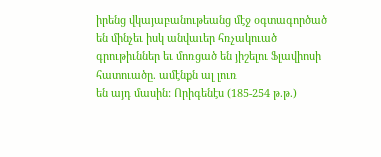իրենց վկայաբանութեանց մէջ օգտագործած են մինչեւ իսկ անվաւեր հռչակուած գրութիւններ եւ մոռցած են յիշելու Ֆլավիոսի հատուածը. ամէնքն ալ լուռ
են այդ մասին: Որիգենէս (185-254 թ.թ.)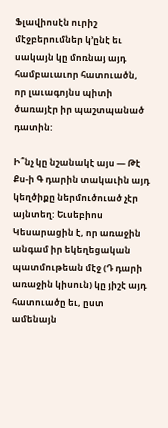Ֆլավիոսէն ուրիշ մէջբերումներ կ’ընէ եւ սակայն կը մոռնայ այդ համբաւաւոր հատուածն, որ լաւագոյնս պիտի ծառայէր իր պաշտպանած դատին:

Ի՞նչ կը նշանակէ այս — Թէ Քս-ի Գ դարին տակաւին այդ կեղծիքը ներմուծուած չէր այնտեղ: Եւսեբիոս Կեսարացին է, որ առաջին անգամ իր եկեղեցական պատմութեան մէջ (Դ դարի առաջին կիսուն) կը յիշէ այդ հատուածը եւ, ըստ ամենայն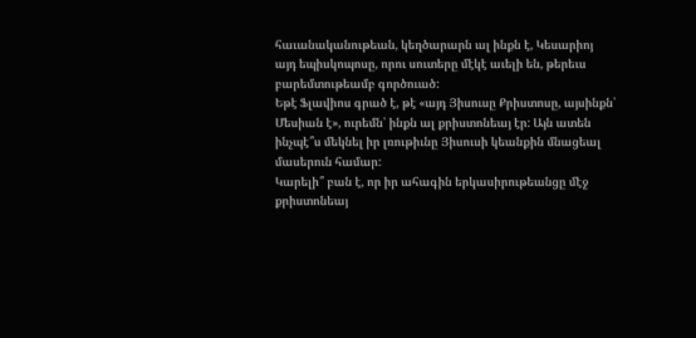հաւանականութեան, կեղծարարն ալ ինքն է, Կեսարիոյ այդ եպիսկոպոսը, որու սուտերը մէկէ աւելի են, թերեւս բարեմտութեամբ գործուած:
Եթէ Ֆլավիոս գրած է, թէ «այդ Յիսուսը Քրիստոսը, այսինքն՝ Մեսիան է», ուրեմն՝ ինքն ալ քրիստոնեայ էր: Այն ատեն ինչպէ՞ս մեկնել իր լռութիւնը Յիսուսի կեանքին մնացեալ մասերուն համար:
Կարելի՞ բան է, որ իր ահագին երկասիրութեանցը մէջ քրիստոնեայ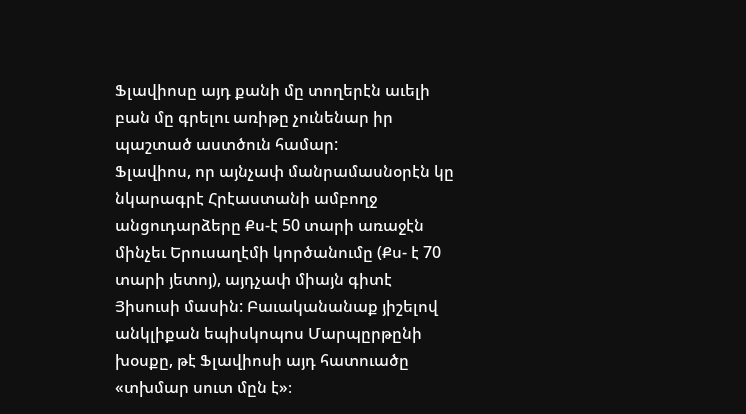Ֆլավիոսը այդ քանի մը տողերէն աւելի բան մը գրելու առիթը չունենար իր պաշտած աստծուն համար:
Ֆլավիոս, որ այնչափ մանրամասնօրէն կը նկարագրէ Հրէաստանի ամբողջ անցուդարձերը Քս-է 50 տարի առաջէն մինչեւ Երուսաղէմի կործանումը (Քս- է 70 տարի յետոյ), այդչափ միայն գիտէ Յիսուսի մասին: Բաւականանաք յիշելով անկլիքան եպիսկոպոս Մարպըրթընի խօսքը, թէ Ֆլավիոսի այդ հատուածը «տխմար սուտ մըն է»։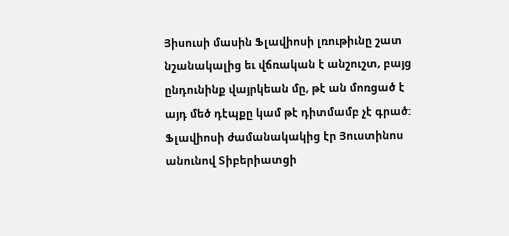Յիսուսի մասին Ֆլավիոսի լռութիւնը շատ նշանակալից եւ վճռական է անշուշտ, բայց ընդունինք վայրկեան մը, թէ ան մոռցած է այդ մեծ դէպքը կամ թէ դիտմամբ չէ գրած: Ֆլավիոսի ժամանակակից էր Յուստինոս անունով Տիբերիատցի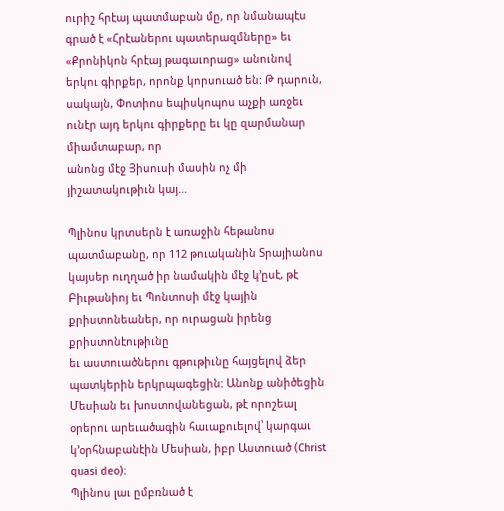ուրիշ հրէայ պատմաբան մը, որ նմանապէս գրած է «Հրէաներու պատերազմները» եւ «Քրոնիկոն հրէայ թագաւորաց» անունով երկու գիրքեր, որոնք կորսուած են: Թ դարուն, սակայն, Փոտիոս եպիսկոպոս աչքի առջեւ ունէր այդ երկու գիրքերը եւ կը զարմանար միամտաբար, որ
անոնց մէջ Յիսուսի մասին ոչ մի յիշատակութիւն կայ…

Պլինոս կրտսերն է առաջին հեթանոս պատմաբանը, որ 112 թուականին Տրայիանոս կայսեր ուղղած իր նամակին մէջ կ’ըսէ, թէ Բիւթանիոյ եւ Պոնտոսի մէջ կային քրիստոնեաներ, որ ուրացան իրենց քրիստոնէութիւնը
եւ աստուածներու գթութիւնը հայցելով ձեր պատկերին երկրպագեցին: Անոնք անիծեցին Մեսիան եւ խոստովանեցան, թէ որոշեալ օրերու արեւածագին հաւաքուելով՝ կարգաւ կ’օրհնաբանէին Մեսիան, իբր Աստուած (Christ quasi deo)։
Պլինոս լաւ ըմբռնած է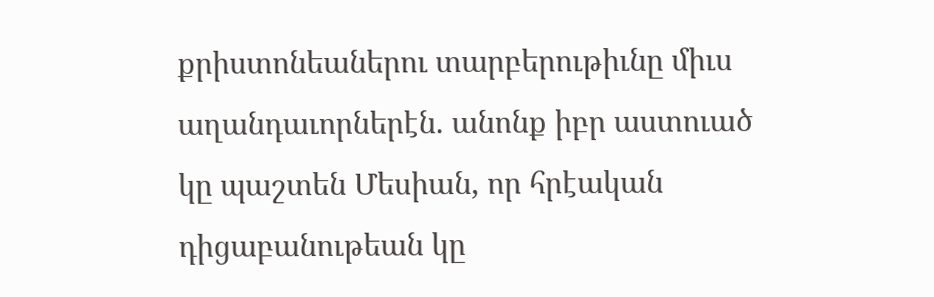քրիստոնեաներու տարբերութիւնը միւս աղանդաւորներէն. անոնք իբր աստուած կը պաշտեն Մեսիան, որ հրէական դիցաբանութեան կը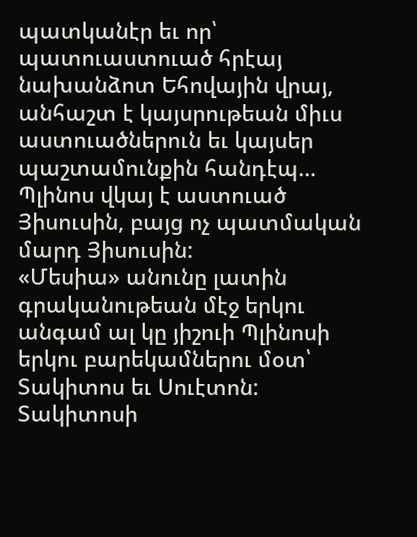պատկանէր եւ որ՝ պատուաստուած հրէայ նախանձոտ Եհովային վրայ, անհաշտ է կայսրութեան միւս աստուածներուն եւ կայսեր պաշտամունքին հանդէպ… Պլինոս վկայ է աստուած Յիսուսին, բայց ոչ պատմական մարդ Յիսուսին:
«Մեսիա» անունը լատին գրականութեան մէջ երկու անգամ ալ կը յիշուի Պլինոսի երկու բարեկամներու մօտ՝ Տակիտոս եւ Սուէտոն:
Տակիտոսի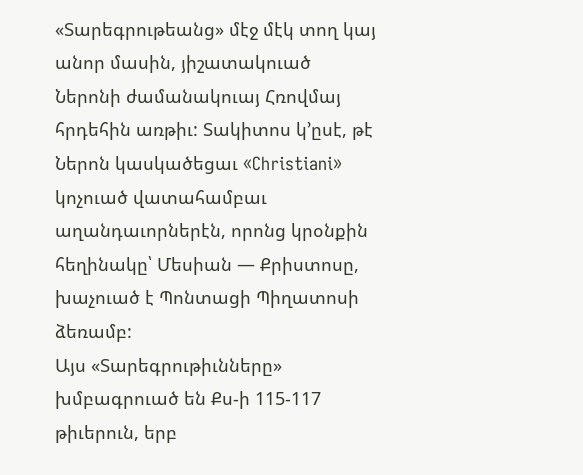«Տարեգրութեանց» մէջ մէկ տող կայ անոր մասին, յիշատակուած Ներոնի ժամանակուայ Հռովմայ հրդեհին առթիւ: Տակիտոս կ’ըսէ, թէ Ներոն կասկածեցաւ «Christiani» կոչուած վատահամբաւ աղանդաւորներէն, որոնց կրօնքին հեղինակը՝ Մեսիան — Քրիստոսը, խաչուած է Պոնտացի Պիղատոսի ձեռամբ:
Այս «Տարեգրութիւնները» խմբագրուած են Քս-ի 115-117 թիւերուն, երբ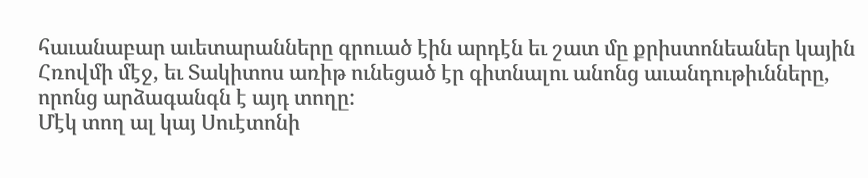հաւանաբար աւետարանները գրուած էին արդէն եւ շատ մը քրիստոնեաներ կային Հռովմի մէջ, եւ Տակիտոս առիթ ունեցած էր գիտնալու անոնց աւանդութիւնները, որոնց արձագանգն է այդ տողը:
Մէկ տող ալ կայ Սուէտոնի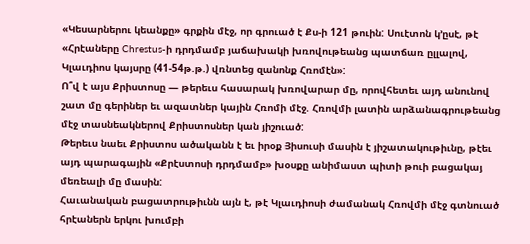«Կեսարներու կեանքը» գրքին մէջ, որ գրուած է Քս-ի 121 թուին: Սուէտոն կ’ըսէ, թէ «Հրէաները Chrestus-ի դրդմամբ յաճախակի խռովութեանց պատճառ ըլլալով, Կլաւդիոս կայսրը (41-54թ.թ.) վռնտեց զանոնք Հռոմէն»:
Ո՞վ է այս Քրիստոսը — թերեւս հասարակ խռովարար մը, որովհետեւ այդ անունով շատ մը գերիներ եւ ազատներ կային Հռոմի մէջ. Հռովմի լատին արձանագրութեանց մէջ տասնեակներով Քրիստոսներ կան յիշուած:
Թերեւս նաեւ Քրիստոս ածականն է եւ իրօք Յիսուսի մասին է յիշատակութիւնը, թէեւ այդ պարագային «Քրէստոսի դրդմամբ» խօսքը անիմաստ պիտի թուի բացակայ մեռեալի մը մասին:
Հաւանական բացատրութիւնն այն է, թէ Կլաւդիոսի ժամանակ Հռովմի մէջ գտնուած հրէաներն երկու խումբի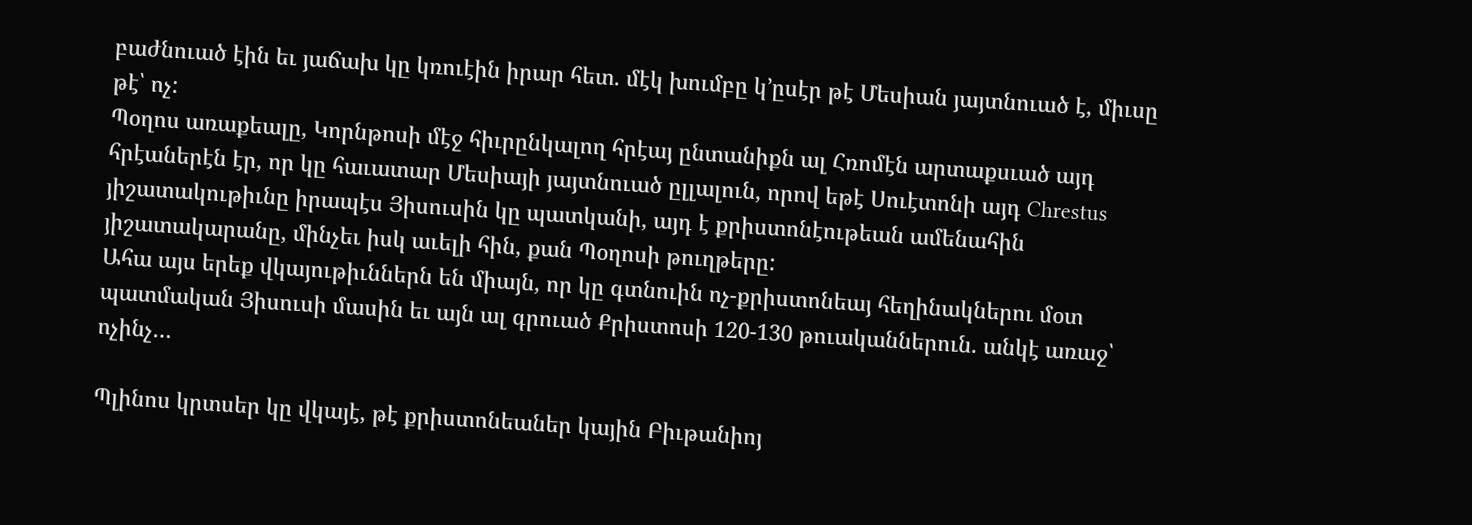բաժնուած էին եւ յաճախ կը կռուէին իրար հետ. մէկ խումբը կ’ըսէր թէ Մեսիան յայտնուած է, միւսը թէ՝ ոչ:
Պօղոս առաքեալը, Կորնթոսի մէջ հիւրընկալող հրէայ ընտանիքն ալ Հռոմէն արտաքսւած այդ հրէաներէն էր, որ կը հաւատար Մեսիայի յայտնուած ըլլալուն, որով եթէ Սուէտոնի այդ Chrestus յիշատակութիւնը իրապէս Յիսուսին կը պատկանի, այդ է քրիստոնէութեան ամենահին յիշատակարանը, մինչեւ իսկ աւելի հին, քան Պօղոսի թուղթերը:
Ահա այս երեք վկայութիւններն են միայն, որ կը գտնուին ոչ-քրիստոնեայ հեղինակներու մօտ պատմական Յիսուսի մասին եւ այն ալ գրուած Քրիստոսի 120-130 թուականներուն. անկէ առաջ՝ ոչինչ…

Պլինոս կրտսեր կը վկայէ, թէ քրիստոնեաներ կային Բիւթանիոյ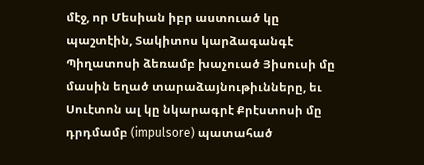մէջ, որ Մեսիան իբր աստուած կը պաշտէին, Տակիտոս կարձագանգէ Պիղատոսի ձեռամբ խաչուած Յիսուսի մը մասին եղած տարաձայնութիւնները, եւ
Սուէտոն ալ կը նկարագրէ Քրէստոսի մը դրդմամբ (impulsore) պատահած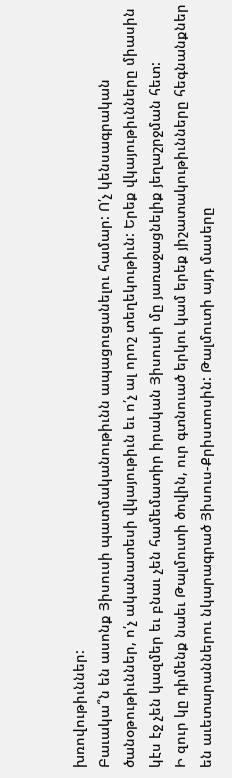խռովութիւններ:
Բաւակա՞ն են ասոնք Յիսուսի պատմականութիւնն ապացուցանելու համար: Ո՛չ կենսագրական ծանօթութիւններ, ո՛չ ականատեսի վկայութիւն եւ ո՛չ ալ որոշ տեղեկութիւն: Երեք վկայութիւնները միասին կէս էջ չեն կազմեր եւ բնաւ չեն համեմատիր իրական Յիսուսի մը յառաջացնելիք յեղաշրջման հետ:
Ի զուր կը դիմենք նաեւ Թալմուտի ծովին, ուր գտնուած երկու կամ երեք յիշատակութիւնները հեգնանքներ են աւետարաններու նկարագրած Յիսուս-Քրիստոսին: Թալմուտի այդ մասերը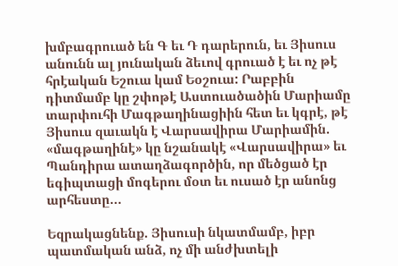խմբագրուած են Գ եւ Դ դարերուն, եւ Յիսուս անունն ալ յունական ձեւով գրուած է եւ ոչ թէ հրէական Եշուա կամ Եօշուա: Րաբբին դիտմամբ կը շփոթէ Աստուածածին Մարիամը տարփուհի Մագթաղինացիին հետ եւ կգրէ, թէ Յիսուս զաւակն է Վարսավիրա Մարիամին. «մագթաղինէ» կը նշանակէ «Վարսավիրա» եւ Պանդիրա ատաղձագործին, որ մեծցած էր եգիպտացի մոգերու մօտ եւ ուսած էր անոնց արհեստը…

Եզրակացնենք. Յիսուսի նկատմամբ, իբր պատմական անձ, ոչ մի անժխտելի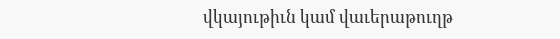վկայութիւն կամ վաւերաթուղթ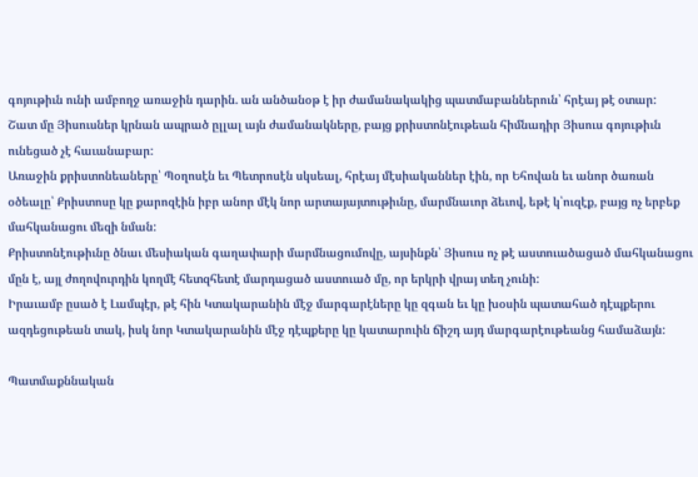գոյութիւն ունի ամբողջ առաջին դարին. ան անծանօթ է իր ժամանակակից պատմաբաններուն՝ հրէայ թէ օտար:
Շատ մը Յիսուսներ կրնան ապրած ըլլալ այն ժամանակները, բայց քրիստոնէութեան հիմնադիր Յիսուս գոյութիւն ունեցած չէ հաւանաբար:
Առաջին քրիստոնեաները՝ Պօղոսէն եւ Պետրոսէն սկսեալ, հրէայ մէսիականներ էին, որ Եհովան եւ անոր ծառան օծեալը՝ Քրիստոսը կը քարոզէին իբր անոր մէկ նոր արտայայտութիւնը, մարմնաւոր ձեւով, եթէ կ՝ուզէք, բայց ոչ երբեք մահկանացու մեզի նման:
Քրիստոնէութիւնը ծնաւ մեսիական գաղափարի մարմնացումովը, այսինքն՝ Յիսուս ոչ թէ աստուածացած մահկանացու մըն է, այլ ժողովուրդին կողմէ հետզհետէ մարդացած աստուած մը, որ երկրի վրայ տեղ չունի:
Իրաւամբ ըսած է Լամպէր, թէ հին Կտակարանին մէջ մարգարէները կը զգան եւ կը խօսին պատահած դէպքերու ազդեցութեան տակ, իսկ նոր Կտակարանին մէջ դէպքերը կը կատարուին ճիշդ այդ մարգարէութեանց համաձայն:

Պատմաքննական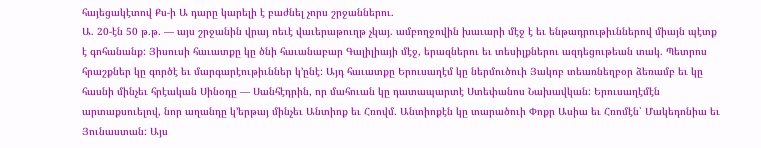հայեցակէտով Քս-ի Ա դարը կարելի է բաժնել չորս շրջաններու.
Ա. 20-էն 50 թ.թ. — այս շրջանին վրայ ոեւէ վաւերաթուղթ չկայ. ամբողջովին խաւարի մէջ է եւ ենթադրութիւններով միայն պէտք է գոհանանք: Յիսուսի հաւատքը կը ծնի հաւանաբար Գալիլիայի մէջ, երազներու եւ տեսիլքներու ազդեցութեան տակ. Պետրոս հրաշքներ կը գործէ եւ մարգարէութիւններ կ’ընէ: Այդ հաւատքը Երուսաղէմ կը ներմուծուի Յակոբ տեառնեղբօր ձեռամբ եւ կը հասնի մինչեւ հրէական Սինօդը — Սանհէդրին, որ մահուան կը դատապարտէ Ստեփանոս Նախավկան: Երուսաղէմէն արտաքսուելով, նոր աղանդը կ’երթայ մինչեւ Անտիոք եւ Հռովմ. Անտիոքէն կը տարածուի Փոքր Ասիա եւ Հռոմէն՝ Մակեդոնիա եւ Յունաստան: Այս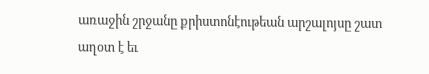առաջին շրջանը քրիստոնէութեան արշալոյսը շատ աղօտ է եւ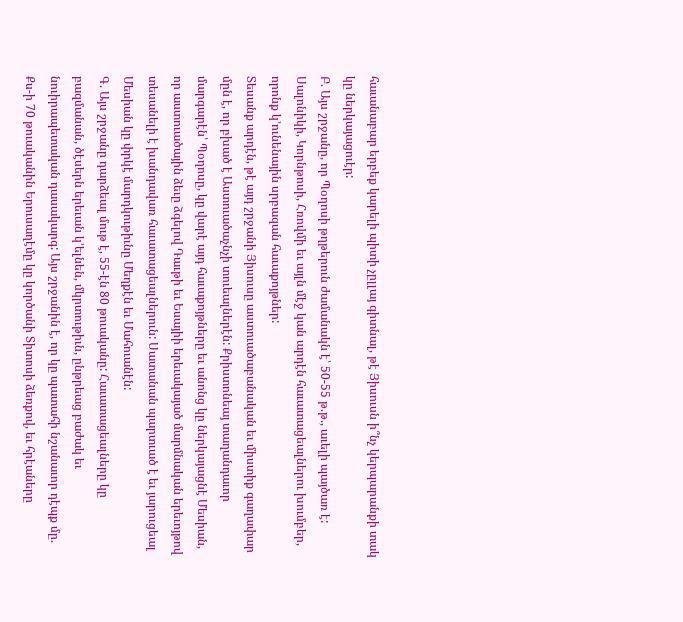հաւանաբար երբեք կարելի պիտի չըլլայ գիտնալ, թէ Յիսուսն ի՞նչ կերպարանքի տակ կը ներկայացուէր:
Բ. Այս շրջանը, որ Պօղոսի թղթերուն ժամանակն է՝ 50-55 թ.թ., աւելի պայծառ է: Սալոնիկի, Կորնթոսի, Հռովմի եւ այլն մէջ կան արդէն հաւատացեալներու խումբեր, որոնք կ’ունենային սրբազան հաւաքոյթներ:
Տեսանք արդէն, թէ այդ շրջանի Յիսուսը աստուածաբանական եւ միստիք գաղափար մըն է, որ բխած է Աստուածաչնչի տուեալներէն: Քրիստոնեայ տաղանդաւոր մարգարէն՝ Պօղոսը, կը վարէ այդ հաւաքոյթները եւ անոնց կը ներկայացնէ Մեսիան, որ աստուածային ձեւը ձգելով Դաւթի եւ Եսայիի երեւակայած մարմնական երեւոյթով տեսանելի է խանդավառ հաւատացեալներուն: Սատանան պարտւած է եւ յարուցեալ Մեսիան կը փրկէ մարդկութիւնը Մեղքէն եւ Մահուանէն:
Գ. Այս շրջանը դարձեալ մութ է, 55-էն 80 թուականը: Հաւատացեալները կը բազմանան, ծէսերն երեւան կ’ելնեն, մկրտութիւն, ընթրեաց բաժակ եւ նուիրապետական դասակարգ: Այս շրջանին է, որ կը պատահի նշանաւոր դէպք մը. Քս-ի 70 թուականին Երուսաղէմը կը կործանի Տիտոսի ձեռքով, եւ հրէաները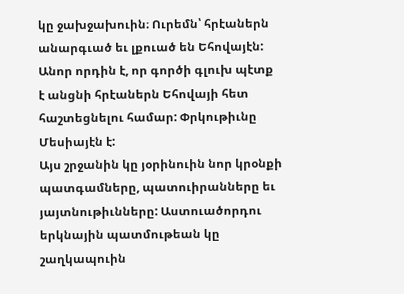կը ջախջախուին։ Ուրեմն՝ հրէաներն անարգւած եւ լքուած են Եհովայէն: Անոր որդին է, որ գործի գլուխ պէտք է անցնի հրէաներն Եհովայի հետ հաշտեցնելու համար: Փրկութիւնը Մեսիայէն է:
Այս շրջանին կը յօրինուին նոր կրօնքի պատգամները, պատուիրանները եւ յայտնութիւնները: Աստուածորդու երկնային պատմութեան կը շաղկապուին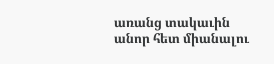առանց տակաւին անոր հետ միանալու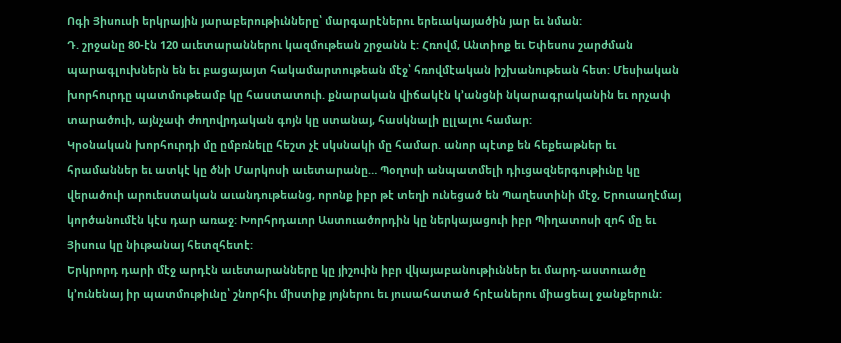Ոգի Յիսուսի երկրային յարաբերութիւնները՝ մարգարէներու երեւակայածին յար եւ նման:
Դ. շրջանը 80-էն 120 աւետարաններու կազմութեան շրջանն է: Հռովմ, Անտիոք եւ Եփեսոս շարժման պարագլուխներն են եւ բացայայտ հակամարտութեան մէջ՝ հռովմէական իշխանութեան հետ: Մեսիական խորհուրդը պատմութեամբ կը հաստատուի. քնարական վիճակէն կ’անցնի նկարագրականին եւ որչափ տարածուի, այնչափ ժողովրդական գոյն կը ստանայ, հասկնալի ըլլալու համար:
Կրօնական խորհուրդի մը ըմբռնելը հեշտ չէ սկսնակի մը համար. անոր պէտք են հեքեաթներ եւ հրամաններ եւ ատկէ կը ծնի Մարկոսի աւետարանը… Պօղոսի անպատմելի դիւցազներգութիւնը կը վերածուի արուեստական աւանդութեանց, որոնք իբր թէ տեղի ունեցած են Պաղեստինի մէջ, Երուսաղէմայ կործանումէն կէս դար առաջ: Խորհրդաւոր Աստուածորդին կը ներկայացուի իբր Պիղատոսի զոհ մը եւ Յիսուս կը նիւթանայ հետզհետէ:
Երկրորդ դարի մէջ արդէն աւետարանները կը յիշուին իբր վկայաբանութիւններ եւ մարդ-աստուածը կ’ունենայ իր պատմութիւնը՝ շնորհիւ միստիք յոյներու եւ յուսահատած հրէաներու միացեալ ջանքերուն: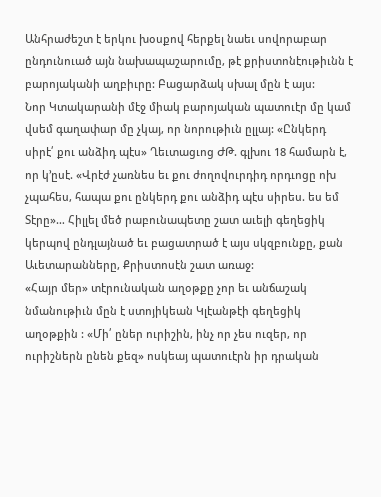Անհրաժեշտ է երկու խօսքով հերքել նաեւ սովորաբար ընդունուած այն նախապաշարումը, թէ քրիստոնէութիւնն է բարոյականի աղբիւրը: Բացարձակ սխալ մըն է այս:
Նոր Կտակարանի մէջ միակ բարոյական պատուէր մը կամ վսեմ գաղափար մը չկայ, որ նորութիւն ըլլայ: «Ընկերդ սիրէ՛ քու անձիդ պէս» Ղեւտացւոց ԺԹ. գլխու 18 համարն է, որ կ’ըսէ. «Վրէժ չառնես եւ քու ժողովուրդիդ որդւոցը ոխ չպահես, հապա քու ընկերդ քու անձիդ պէս սիրես. ես եմ Տէրը»… Հիլլել մեծ րաբունապետը շատ աւելի գեղեցիկ կերպով ընդլայնած եւ բացատրած է այս սկզբունքը, քան Աւետարանները, Քրիստոսէն շատ առաջ:
«Հայր մեր» տէրունական աղօթքը չոր եւ անճաշակ նմանութիւն մըն է ստոյիկեան Կլէանթէի գեղեցիկ աղօթքին : «Մի՛ ըներ ուրիշին, ինչ որ չես ուզեր, որ ուրիշներն ընեն քեզ» ոսկեայ պատուէրն իր դրական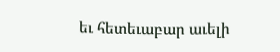եւ հետեւաբար աւելի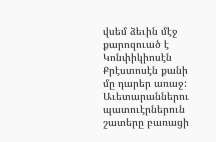վսեմ ձեւին մէջ քարոզուած է Կոնփիկիոսէն Քրէստոսէն քանի մը դարեր առաջ:
Աւետարաններու պատուէրներուն շատերը բառացի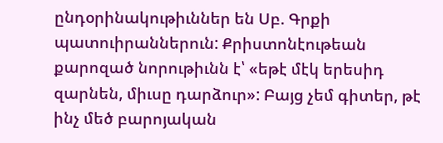ընդօրինակութիւններ են Սբ. Գրքի պատուիրաններուն: Քրիստոնէութեան քարոզած նորութիւնն է՝ «եթէ մէկ երեսիդ զարնեն, միւսը դարձուր»: Բայց չեմ գիտեր, թէ ինչ մեծ բարոյական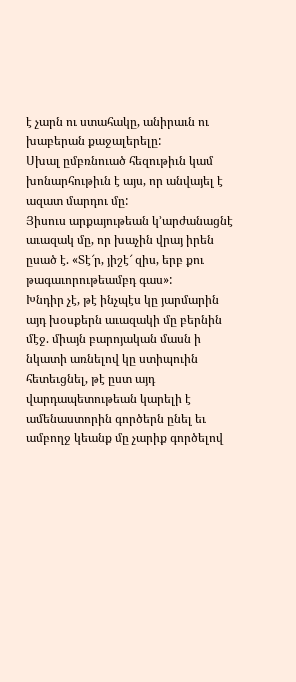է չարն ու ստահակը, անիրաւն ու խաբերան քաջալերելը:
Սխալ ըմբռնուած հեզութիւն կամ խոնարհութիւն է այս, որ անվայել է ազատ մարդու մը:
Յիսուս արքայութեան կ’արժանացնէ աւազակ մը, որ խաչին վրայ իրեն ըսած է. «Տէ՜ր, յիշէ՜ զիս, երբ քու թագաւորութեամբդ գաս»:
Խնդիր չէ, թէ ինչպէս կը յարմարին այդ խօսքերն աւազակի մը բերնին մէջ. միայն բարոյական մասն ի նկատի առնելով կը ստիպուին հետեւցնել, թէ ըստ այդ վարդապետութեան կարելի է ամենաստորին գործերն ընել եւ ամբողջ կեանք մը չարիք գործելով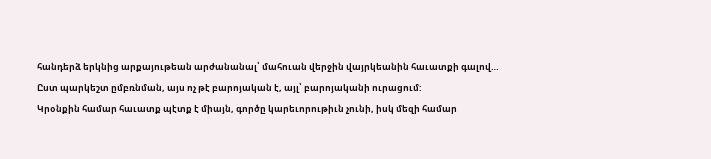հանդերձ երկնից արքայութեան արժանանալ՝ մահուան վերջին վայրկեանին հաւատքի գալով…
Ըստ պարկեշտ ըմբռնման, այս ոչ թէ բարոյական է, այլ՝ բարոյականի ուրացում:
Կրօնքին համար հաւատք պէտք է միայն, գործը կարեւորութիւն չունի, իսկ մեզի համար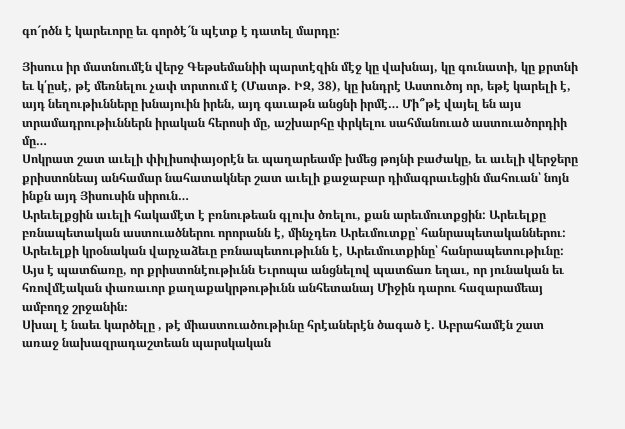գո՜րծն է կարեւորը եւ գործէ՜ն պէտք է դատել մարդը:

Յիսուս իր մատնումէն վերջ Գեթսեմանիի պարտէզին մէջ կը վախնայ, կը գունատի, կը քրտնի եւ կ՛ըսէ, թէ մեռնելու չափ տրտում է (Մատթ. ԻԶ, 38), կը խնդրէ Աստուծոյ որ, եթէ կարելի է, այդ նեղութիւնները խնայուին իրեն, այդ գաւաթն անցնի իրմէ… Մի՞թէ վայել են այս տրամադրութիւններն իրական հերոսի մը, աշխարհը փրկելու սահմանուած աստուածորդիի մը…
Սոկրատ շատ աւելի փիլիսոփայօրէն եւ պաղարեամբ խմեց թոյնի բաժակը, եւ աւելի վերջերը քրիստոնեայ անհամար նահատակներ շատ աւելի քաջաբար դիմագրաւեցին մահուան՝ նոյն ինքն այդ Յիսուսին սիրուն…
Արեւելքցին աւելի հակամէտ է բռնութեան գլուխ ծռելու, քան արեւմուտքցին: Արեւելքը բռնապետական աստուածներու որորանն է, մինչդեռ Արեւմուտքը՝ հանրապետականներու: Արեւելքի կրօնական վարչաձեւը բռնապետութիւնն է, Արեւմուտքինը՝ հանրապետութիւնը: Այս է պատճառը, որ քրիստոնէութիւնն Եւրոպա անցնելով պատճառ եղաւ, որ յունական եւ հռովմէական փառաւոր քաղաքակրթութիւնն անհետանայ Միջին դարու հազարամեայ ամբողջ շրջանին։
Սխալ է նաեւ կարծելը , թէ միաստուածութիւնը հրէաներէն ծագած է. Աբրահամէն շատ առաջ նախազրադաշտեան պարսկական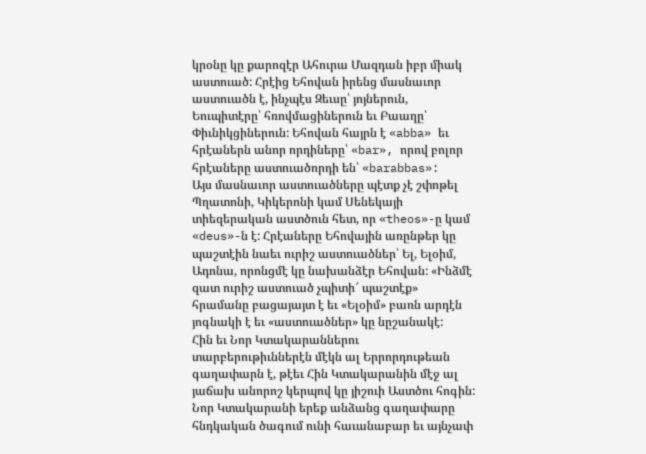կրօնը կը քարոզէր Ահուրա Մազդան իբր միակ աստուած: Հրէից Եհովան իրենց մասնաւոր աստուածն է, ինչպէս Զեւսը՝ յոյներուն, Եուպիտէրը՝ հռովմացիներուն եւ Բաաղը՝ Փիւնիկցիներուն: Եհովան հայրն է «abba» եւ հրէաներն անոր որդիները՝ «bar», որով բոլոր հրէաները աստուածորդի են՝ «barabbas»:
Այս մասնաւոր աստուածները պէտք չէ շփոթել Պղատոնի, Կիկերոնի կամ Սենեկայի տիեզերական աստծուն հետ, որ «theos»-ը կամ «deus»-ն է: Հրէաները Եհովային առընթեր կը պաշտէին նաեւ ուրիշ աստուածներ՝ Ել, Ելօիմ, Ադոնա, որոնցմէ կը նախանձէր Եհովան: «Ինձմէ զատ ուրիշ աստուած չպիտի՜ պաշտէք» հրամանը բացայայտ է եւ «Ելօիմ» բառն արդէն յոգնակի է եւ «աստուածներ» կը նըշանակէ:
Հին եւ Նոր Կտակարաններու տարբերութիւններէն մէկն ալ Երրորդութեան գաղափարն է, թէեւ Հին Կտակարանին մէջ ալ յաճախ անորոշ կերպով կը յիշուի Աստծու հոգին: Նոր Կտակարանի երեք անձանց գաղափարը հնդկական ծագում ունի հաւանաբար եւ այնչափ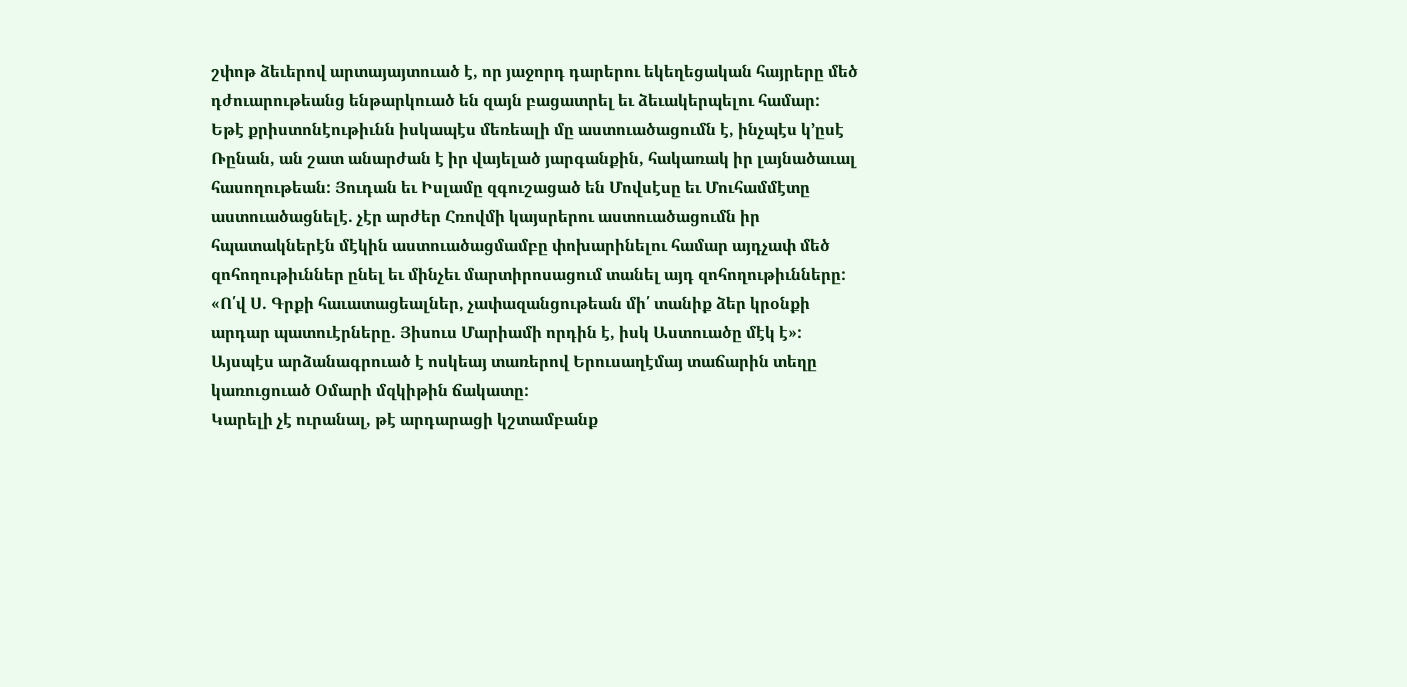շփոթ ձեւերով արտայայտուած է, որ յաջորդ դարերու եկեղեցական հայրերը մեծ
դժուարութեանց ենթարկուած են զայն բացատրել եւ ձեւակերպելու համար:
Եթէ քրիստոնէութիւնն իսկապէս մեռեալի մը աստուածացումն է, ինչպէս կ’ըսէ Ռընան, ան շատ անարժան է իր վայելած յարգանքին, հակառակ իր լայնածաւալ հասողութեան: Յուդան եւ Իսլամը զգուշացած են Մովսէսը եւ Մուհամմէտը աստուածացնելէ. չէր արժեր Հռովմի կայսրերու աստուածացումն իր հպատակներէն մէկին աստուածացմամբը փոխարինելու համար այդչափ մեծ զոհողութիւններ ընել եւ մինչեւ մարտիրոսացում տանել այդ զոհողութիւնները:
«Ո՛վ Ս. Գրքի հաւատացեալներ, չափազանցութեան մի՛ տանիք ձեր կրօնքի արդար պատուէրները. Յիսուս Մարիամի որդին է, իսկ Աստուածը մէկ է»:
Այսպէս արձանագրուած է ոսկեայ տառերով Երուսաղէմայ տաճարին տեղը կառուցուած Օմարի մզկիթին ճակատը:
Կարելի չէ ուրանալ, թէ արդարացի կշտամբանք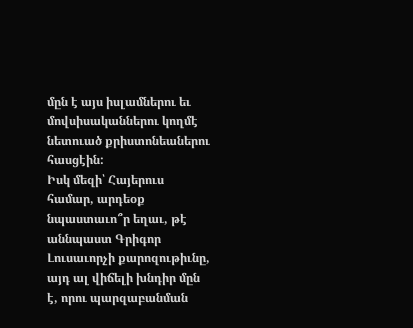մըն է այս իսլամներու եւ մովսիսականներու կողմէ նետուած քրիստոնեաներու հասցէին:
Իսկ մեզի՝ Հայերուս համար, արդեօք նպաստաւո՞ր եղաւ, թէ աննպաստ Գրիգոր Լուսաւորչի քարոզութիւնը, այդ ալ վիճելի խնդիր մըն է, որու պարզաբանման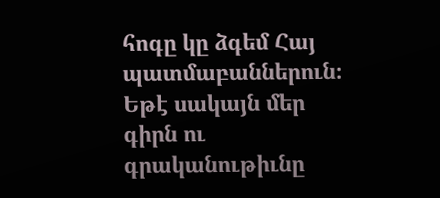հոգը կը ձգեմ Հայ պատմաբաններուն։ Եթէ սակայն մեր գիրն ու գրականութիւնը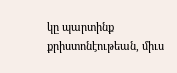կը պարտինք քրիստոնէութեան, միւս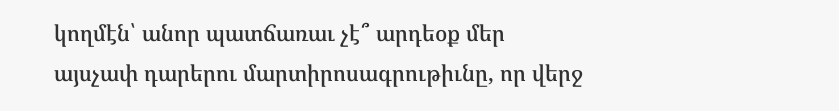կողմէն՝ անոր պատճառաւ չէ՞ արդեօք մեր այսչափ դարերու մարտիրոսագրութիւնը, որ վերջ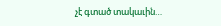չէ գտած տակաւին…